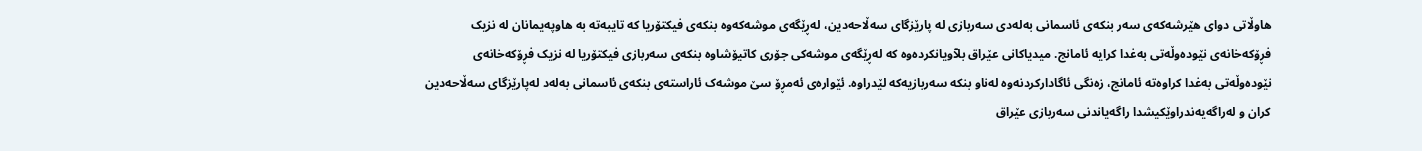هاوڵاتى ‌دواى هێرشه‌که‌ى سه‌ر بنکه‌ى ئاسمانى به‌له‌دى سه‌ربازى له‌ پارێزگاى سه‌ڵاحه‌دین، له‌ڕێگه‌ى موشه‌که‌وه‌ بنکه‌ى فیکتۆریا که‌ تایبه‌ته‌ به‌ هاوپه‌یمانان له‌ نزیک فڕۆکه‌خانه‌ى نێوده‌وڵه‌تى به‌غدا کرایه‌ ئامانج. میدیاکانى عێراق بلآویانکرده‌وه‌ که‌ له‌ڕێگه‌ى موشه‌کى جۆرى کاتیۆشاوه‌ بنکه‌ى سه‌ربازى فیکتۆریا له‌ نزیک فڕۆکه‌خانه‌ى نێوده‌وڵه‌تى به‌غدا کراوه‌ته‌ ئامانج، زه‌نگى ئاگادارکردنه‌وه‌ له‌ناو بنکه‌ سه‌ربازیه‌که‌ لێدراوه‌. ئێواره‌ى ئه‌مڕۆ سێ موشه‌ک ئاراسته‌ى بنکه‌ى ئاسمانى به‌له‌د له‌پارێزگاى سه‌ڵاحه‌دین کران و له‌راگه‌یه‌ندراوێکیشدا راگه‌یاندنى سه‌ربازى عێراق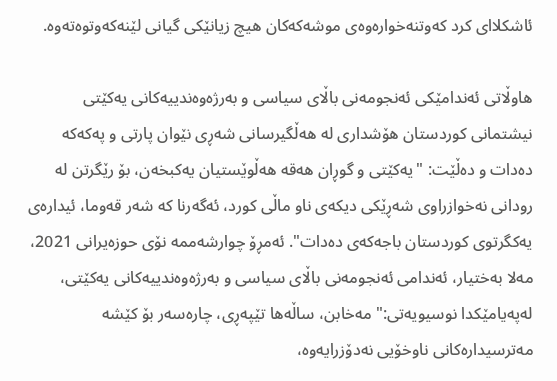ئاشکلااى کرد که‌وتنه‌خواره‌وه‌ى موشه‌که‌کان هیچ زیانێکى گیانى لێنه‌که‌وتوه‌ته‌وه‌.

هاوڵاتى ئه‌ندامێکى ئه‌نجومه‌نى باڵاى سیاسى و به‌رژه‌وه‌ندییه‌کانى یه‌کێتى نیشتمانى کوردستان هۆشدارى له‌ هه‌ڵگیرسانى شه‌ڕى نێوان پارتى و په‌که‌که‌ ده‌دات و ده‌ڵێت: "یه‌کێتى و گوڕان هه‌قه‌ هه‌ڵوێستیان یه‌کبخه‌ن، بۆ رێگرتن له‌ رودانى نه‌خوازراوى شه‌ڕێکى دیکه‌ى ناو ماڵى کورد، ئه‌گه‌رنا که‌ شه‌ر قه‌وما، ئیداره‌ى یه‌کگرتوى کوردستان باجه‌که‌ى ده‌دات". ئه‌مڕۆ چوارشه‌ممه‌ نۆى حوزه‌یرانى 2021، مه‌لا به‌ختیار، ئه‌ندامى ئه‌نجومه‌نى باڵاى سیاسى و به‌رژه‌وه‌ندییه‌کانى یه‌کێتی، له‌په‌یامێکدا نوسیویه‌تی:" مه‌خابن، ساڵه‌ها تێپه‌ڕی، چاره‌سه‌ر بۆ کێشه‌ مه‌ترسیداره‌کانى ناوخۆیى نه‌دۆزرایه‌وه‌،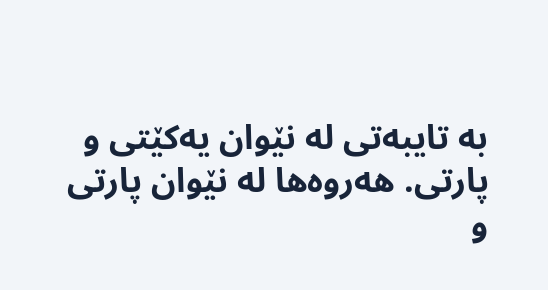به‌ تایبه‌تى له‌ نێوان یه‌کێتى و پارتی. هه‌روه‌ها له‌ نێوان پارتى و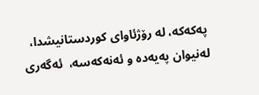په‌که‌که‌، له‌ رۆژئاواى کوردستانیشدا، له‌نیوان په‌یه‌ده‌ و ئه‌نه‌که‌سه‌،  ئه‌گه‌رى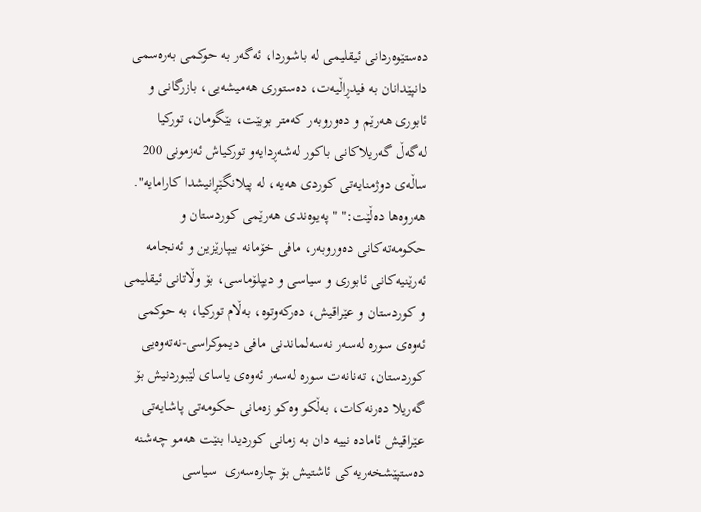ده‌ستێوه‌ردانى ئیقلیمى له‌ باشوردا، ئه‌گه‌ر به‌ حوکمى به‌ره‌سمى دانپێدانان به‌ فیدڕاڵیه‌ت، ده‌ستورى هه‌میشه‌یی، بازرگانى و ئابورى هه‌رێم و ده‌وروبه‌ر که‌متر بوبێت، بێگومان، تورکیا له‌گه‌ڵ گه‌ریلاکانى باکور له‌شه‌ڕدایه‌و تورکیاش ئه‌زمونى 200 ساڵه‌ى دوژمنایه‌تى کوردى هه‌یه‌، له‌ پیلانگێڕانیشدا کارامایه‌". هه‌روه‌ها ده‌ڵێت:" "په‌یوه‌ندى هه‌رێمى کوردستان و حکومه‌ته‌کانى ده‌وروبه‌ر، مافى خۆمانه‌ بیپارێزین و ئه‌نجامه‌  ئه‌رێنیه‌کانى ئابورى و سیاسى و دیپلۆماسی، بۆ وڵاتانى ئیقلیمى و کوردستان و عێراقیش، ده‌رکه‌وتوه‌، به‌ڵام تورکیا، به‌ حوکمى ئه‌وه‌ى سوره‌ له‌سه‌ر نه‌سه‌لماندنى مافى دیموکراسی-نه‌ته‌وه‌یى کوردستان، ته‌نانه‌ت سوره‌ له‌سه‌ر ئه‌وه‌ى یاساى لێبوردنیش بۆ گه‌ریلا ده‌رنه‌کات، به‌ڵکو وه‌کو زه‌مانى حکومه‌تى پاشایه‌تى عێراقیش ئاماده‌ نییه‌ دان به‌ زمانى کوردیدا بنێت هه‌مو چه‌شنه‌ ده‌ستپێشخه‌ریه‌کى ئاشتیش بۆ چاره‌سه‌رى  سیاسى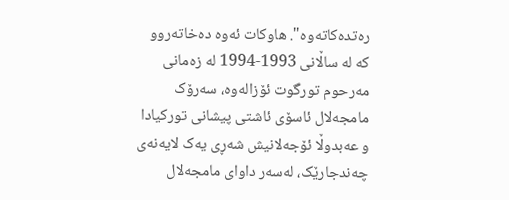ره‌تده‌کاته‌وه‌". هاوکات ئه‌وه‌ ده‌خاته‌روو که‌ له‌ ساڵانى 1993-1994 له‌ زه‌مانى مه‌رحوم تورگوت ئۆزاله‌وه‌، سه‌رۆک مامجه‌لال ئاسۆى ئاشتى پیشانى تورکیادا و عه‌بدوڵا ئۆجه‌لانیش شه‌ڕى یه‌ک لایه‌نه‌ى چه‌ندجارێک، له‌سه‌ر داواى مامجه‌لال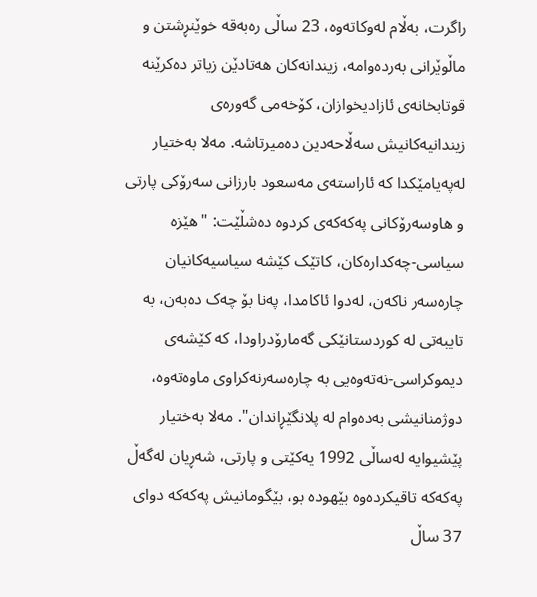راگرت، به‌ڵام له‌وکاته‌وه‌، 23 ساڵى ره‌به‌قه‌ خوێنڕشتن و ماڵوێرانى به‌رده‌وامه‌، زیندانه‌کان هه‌تادێن زیاتر ده‌کرێنه‌ قوتابخانه‌ى ئازادیخوازان، کۆخه‌مى گه‌وره‌ى زیندانیه‌کانیش سه‌ڵاحه‌دین ده‌میرتاشه‌. مه‌لا به‌ختیار له‌په‌یامێکدا که‌ ئاراسته‌ى مه‌سعود بارزانى سه‌رۆکى پارتى و هاوسه‌رۆکانى په‌که‌که‌ى کردوه‌ ده‌شڵێت: "هێزه‌ سیاسی-چه‌کداره‌کان، کاتێک کێشه‌ سیاسیه‌کانیان چاره‌سه‌ر ناکه‌ن، له‌دوا ئاکامدا، په‌نا بۆ چه‌ک ده‌به‌ن، به‌ تایبه‌تى له‌ کوردستانێکى گه‌مارۆدراودا، که‌ کێشه‌ى دیموکراسی-نه‌ته‌وه‌یى به‌ چاره‌سه‌رنه‌کراوى ماوه‌ته‌وه‌، دوژمنانیشى به‌ده‌وام له‌ پلانگێڕاندان". مه‌لا به‌ختیار پێشیوایه‌ له‌ساڵى 1992 یه‌کێتى و پارتی، شه‌ڕیان له‌گه‌ڵ په‌که‌که‌ تاقیکرده‌وه‌ بێهوده‌ بو، بێگومانیش په‌که‌که‌ دواى 37 ساڵ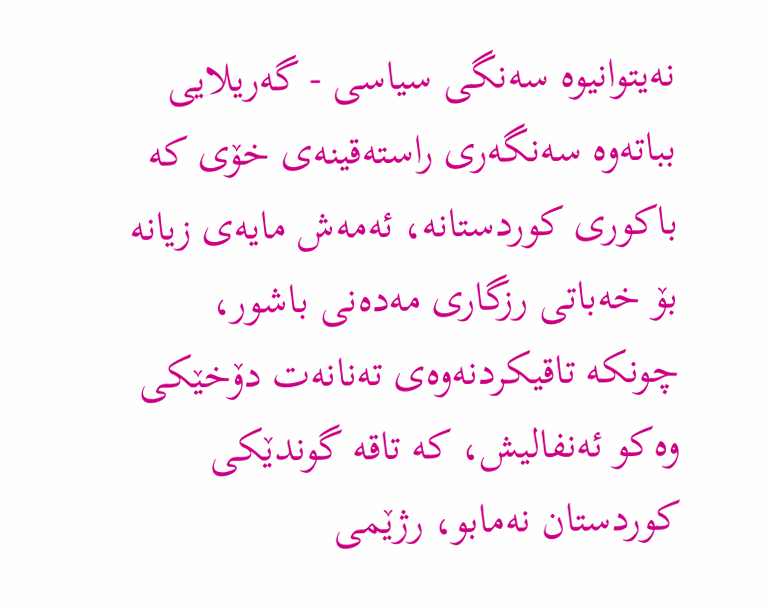نه‌یتوانیوه‌ سه‌نگى سیاسى - گه‌ریلایى بباته‌وه‌ سه‌نگه‌رى راسته‌قینه‌ى خۆى که‌ باکورى کوردستانه‌، ئه‌مه‌ش مایه‌ى زیانه‌ بۆ خه‌باتى رزگارى مه‌ده‌نى باشور، چونکه‌ تاقیکردنه‌وه‌ى ته‌نانه‌ت دۆخێکى وه‌کو ئه‌نفالیش، که‌ تاقه‌ گوندێکى کوردستان نه‌مابو، رژێمى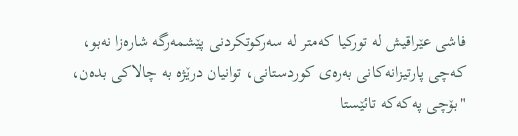فاشى عێراقیش له‌ تورکیا که‌متر له‌ سه‌رکوتکردنى پێشمه‌رگه‌ شاره‌زا نه‌بو، که‌چى پارتیزانه‌کانى به‌ره‌ى کوردستانی، توانیان درێژه‌ به‌ چالاکى بده‌ن، "بۆچى په‌که‌که‌ تائێستا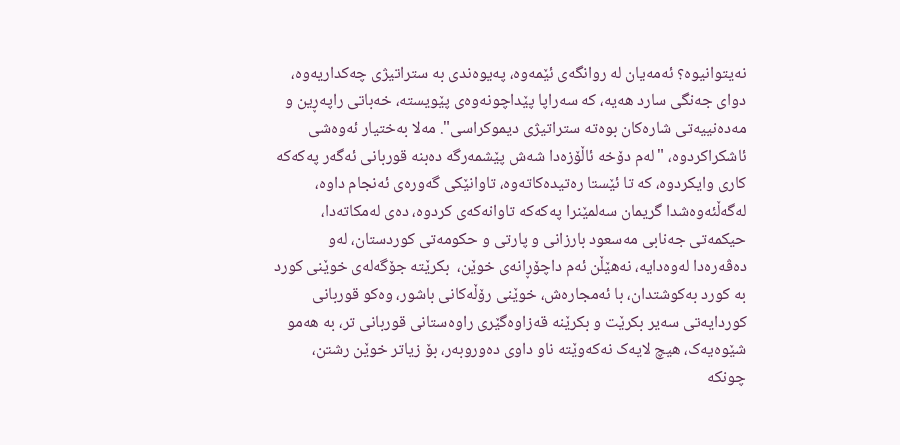نه‌یتوانیوه‌؟ ئه‌مه‌یان له‌ روانگه‌ى ئێمه‌وه‌، په‌یوه‌ندى به‌ ستراتیژى چه‌کداریه‌وه‌، دواى جه‌نگى سارد هه‌یه‌، که‌ سه‌راپا پێداچونه‌وه‌ى پێویسته‌، خه‌باتى راپه‌ڕین و مه‌ده‌نییه‌تى شاره‌کان بوه‌ته‌ ستراتیژى دیموکراسی". مه‌لا به‌ختیار ئه‌وه‌شى ئاشکراکردوه‌، "له‌م دۆخه‌ ئاڵۆزه‌دا شه‌ش پێشمه‌رگه‌ ده‌بنه‌ قوربانى ئه‌گه‌ر په‌که‌که‌ کارى وایکردوه‌، که‌ تا ئێستا ره‌تیده‌کاته‌وه‌، تاوانێکى گه‌وره‌ى ئه‌نجام داوه‌، له‌گه‌ڵئه‌وه‌شدا گریمان سه‌لمێنرا په‌که‌که‌ تاوانه‌که‌ى کردوه‌، ده‌ى له‌مکاته‌دا، حیکمه‌تى جه‌نابى مه‌سعود بارزانى و پارتى و حکومه‌تى کوردستان، له‌و ده‌ڤه‌ره‌دا له‌وه‌دایه‌، نه‌هێڵن ئه‌م داچۆڕانه‌ى خوێن،  بکرێته‌ جۆگه‌له‌ى خوێنى کورد به‌ کورد به‌کوشتدان، با ئه‌مجاره‌ش، خوێنى رۆڵه‌کانى باشور، وه‌کو قوربانى کوردایه‌تى سه‌یر بکرێت و بکرێنه‌ قه‌زاوه‌گێرى راوه‌ستانى قوربانى تر، به‌ هه‌مو شێوه‌یه‌ک، هیچ لایه‌ک نه‌که‌وێته‌ ناو داوى ده‌وروبه‌ر، بۆ زیاتر خوێن رشتن، چونکه‌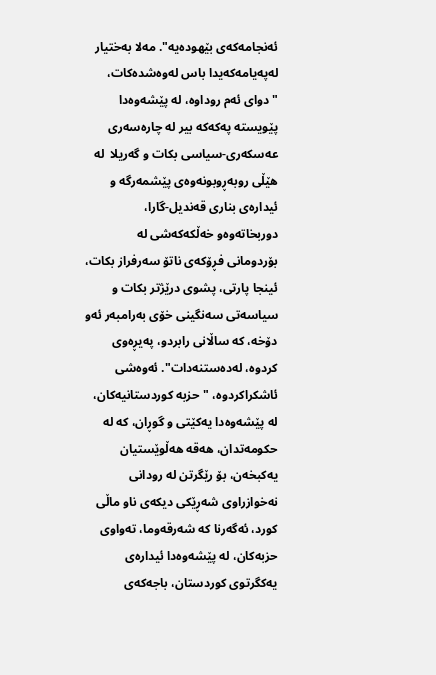ئه‌نجامه‌که‌ى بێهوده‌یه‌". مه‌لا به‌ختیار له‌په‌یامه‌که‌یدا باس له‌وه‌شده‌کات، "دواى ئه‌م روداوه‌، له‌ پێشه‌وه‌دا پێویسته‌ په‌که‌که‌ بیر له‌ چاره‌سه‌رى عه‌سکه‌ری-سیاسى بکات و گه‌ریلا  له‌ هێڵى روبه‌ڕوبونه‌وه‌ى پێشمه‌رگه‌ و ئیداره‌ى بنارى قه‌ندیل-گارا، دوربخاته‌وه‌و خه‌ڵکه‌که‌شى له‌ بۆردومانى فڕۆکه‌ى ناتۆ سه‌رفراز بکات، ئینجا پارتی، پشوى درێژتر بکات و سیاسه‌تى سه‌نگینى خۆى به‌رامبه‌ر ئه‌و دۆخه‌، که‌ ساڵانى رابردو، په‌یڕه‌وى کردوه‌، له‌ده‌ستنه‌دات". ئه‌وه‌شى ئاشکراکردوه‌، "حزبه‌ کوردستانیه‌کان، له‌ پێشه‌وه‌دا یه‌کێتى و گوڕان، که‌ له‌ حکومه‌تدان، هه‌قه‌ هه‌ڵوێستیان یه‌کبخه‌ن، بۆ رێگرتن له‌ رودانى نه‌خوازراوى شه‌ڕێکى دیکه‌ى ناو ماڵى کورد، ئه‌گه‌رنا که‌ شه‌رقه‌وما، ته‌واوى حزبه‌کان، له‌ پێشه‌وه‌دا ئیداره‌ى یه‌کگرتوى کوردستان، باجه‌که‌ى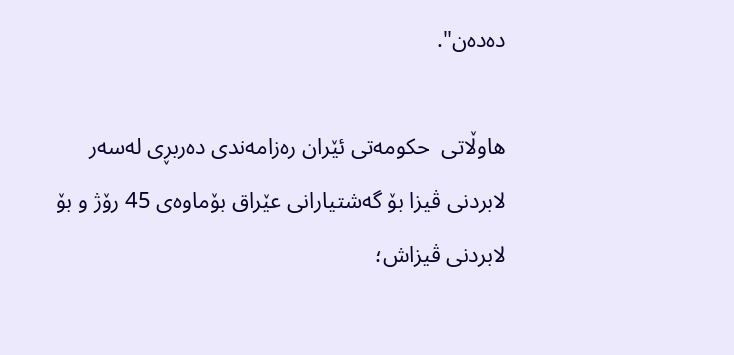ده‌ده‌ن".

هاوڵاتى  حکومه‌تى ئێران ره‌زامه‌ندى ده‌ربڕى له‌سه‌ر لابردنى ڤیزا بۆ گه‌شتیارانى عێراق بۆماوه‌ى 45 رۆژ و بۆ لابردنى ڤیزاش؛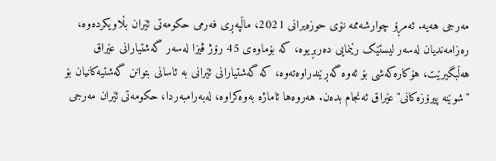مه‌رجى هه‌یه‌. ئه‌مڕۆ چوارشه‌ممه‌ نۆى حوزه‌یرانى 2021، ماڵپه‌ڕى فه‌رمى حکومه‌تى ئێران بڵاویکرده‌وه‌، ره‌زامه‌ندیان له‌سه‌ر لیستێک رێنمایى ده‌ربڕیوه‌، که‌ بۆماوه‌ى 45 رۆژ ڤیزا له‌سه‌ر گه‌شتیارانى عێراق هه‌ڵبگیرێت، هۆکاره‌که‌شى بۆ ئه‌وه‌ گه‌ڕێندراوه‌ته‌وه‌، که‌ گه‌شتیارانى ئێرانى به‌ ئاسانى بتوانن گه‌شتیه‌کانیان بۆ "شوێنه‌ پیرۆزه‌کانی" عێراق ئه‌نجام بده‌ن. هه‌روه‌ها ئاماژه‌ به‌وه‌کراوه‌، له‌به‌رامبه‌ردا، حکومه‌تى ئێران مه‌رجى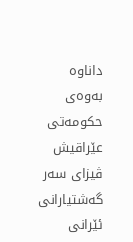داناوه‌ به‌وه‌ى حکومه‌تى عێراقیش ڤیزاى سه‌ر گه‌شتیارانى ئێرانى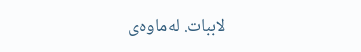لاببات. له‌ماوه‌ى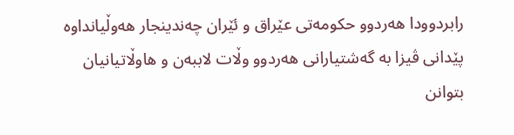رابردوودا هه‌ردوو حکومه‌تى عێراق و ئێران چه‌ندینجار هه‌وڵیانداوه‌ پێدانى ڤیزا به‌ گه‌شتیارانى هه‌ردوو وڵات لاببه‌ن و هاوڵاتیانیان بتوانن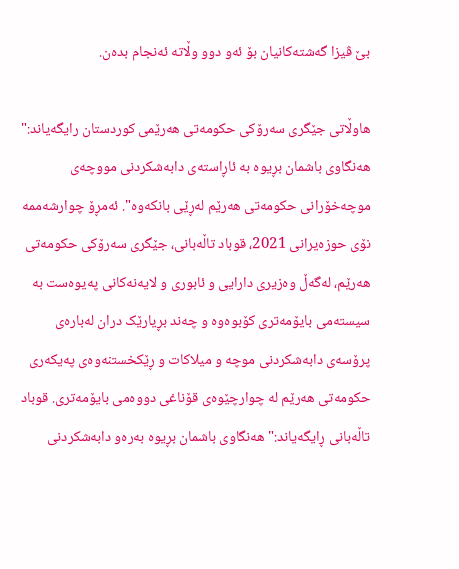بێ ڤیزا گه‌شته‌کانیان بۆ ئه‌و دوو وڵاته‌ ئه‌نجام بده‌ن.

هاوڵاتى جێگرى سه‌رۆکى حکومه‌تى هه‌رێمى کوردستان رایگه‌یاند:" هه‌نگاوى باشمان بڕیوه‌ به‌‌ ئاڕاسته‌‌ى دابه‌شکردنى مووچه‌ى موچه‌خۆرانى حکومه‌تى هه‌رێم له‌ڕێى بانکه‌وه‌". ئه‌مڕۆ چوارشه‌ممه‌ نۆى حوزه‌یرانى 2021، قوباد تاڵه‌بانی، جێگرى سه‌رۆکى حکومه‌تى هه‌رێم، له‌‌گه‌‌ڵ وه‌زیرى دارایى و ئابورى و لایه‌‌نه‌‌کانى په‌‌یوه‌‌ست به‌‌ سیسته‌‌مى بایۆمه‌‌ترى کۆبوه‌وه‌ و چه‌ند بڕیارێک دران له‌باره‌ى پرۆسه‌ى دابه‌شکردنى موچه‌ و میلاکات و ڕێکخستنه‌وه‌ى په‌یکه‌رى حکومه‌تى هه‌رێم له‌ چوارچێوه‌ى قۆناغى دووه‌مى بایۆمه‌تری. قوباد تاڵه‌بانى ڕایگه‌یاند:"هه‌نگاوى باشمان بڕیوه‌ به‌ره‌و دابه‌شکردنى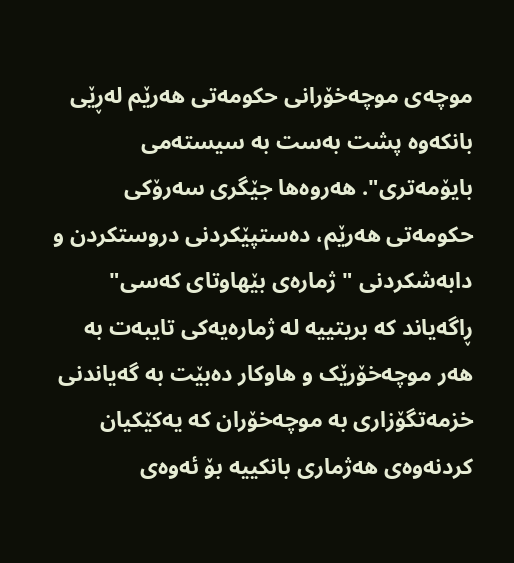موچه‌ى موچه‌خۆرانى حکومه‌تى هه‌رێم له‌ڕێى بانکه‌وه‌ پشت به‌ست به‌ سیسته‌مى بایۆمه‌تری". هه‌روه‌ها جێگرى سه‌رۆکى حکومه‌تى هه‌رێم، ده‌ستپێکردنى دروستکردن و دابه‌شکردنى "ژماره‌ى بێهاوتاى که‌سی" ڕاگه‌یاند که‌ بریتییه‌ له‌ ژماره‌یه‌کى تایبه‌ت به‌ هه‌ر موچه‌خۆرێک و هاوکار ده‌بێت به‌ گه‌یاندنى خزمه‌تگۆزارى به‌ موچه‌خۆران که‌ یه‌کێکیان کردنه‌وه‌ى هه‌ژمارى بانکییه‌ بۆ ئه‌وه‌ى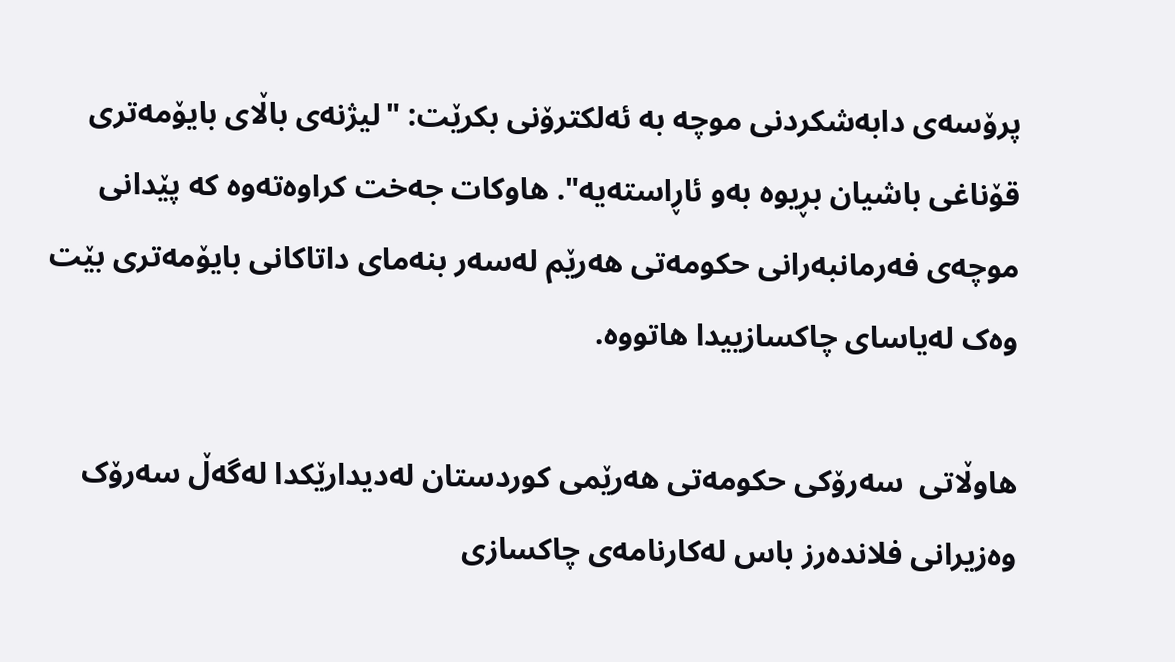پرۆسه‌ى دابه‌شکردنى موچه‌ به‌ ئه‌لکترۆنى بکرێت: "لیژنه‌ى باڵاى بایۆمه‌ترى قۆناغى باشیان بڕیوه‌ به‌و ئاڕاسته‌یه‌". هاوکات جه‌خت کراوه‌ته‌وه‌ که‌ پێدانى موچه‌ى فه‌رمانبه‌رانى حکومه‌تى هه‌رێم له‌سه‌ر بنه‌ماى داتاکانى بایۆمه‌ترى بێت وه‌ک له‌یاساى چاکسازییدا هاتووه‌.

هاوڵاتى  سه‌رۆکى حکومه‌تى هه‌رێمى کوردستان له‌دیدارێکدا له‌گه‌ڵ سه‌رۆک وه‌زیرانى فلانده‌رز باس له‌کارنامه‌ى چاکسازى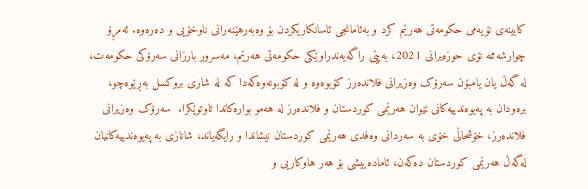کابینه‌ى نۆیه‌مى حکومه‌تى هه‌رێم کرد و به‌ئامانجى ئاسانکاریکردن بۆ وه‌به‌رهێنه‌رانى ناوخۆیى و ده‌ره‌وه‌. ئه‌مڕۆ چوارشه‌ممه‌ نۆى حوزه‌یرانى 2021، به‌پێى راگه‌یه‌ندراوێکى حکومه‌تى هه‌رێم، مه‌سرور بارزانى سه‌رۆکى حکومه‌ت، له‌ گه‌ڵ یان یامبۆن سه‌رۆک وه‌زیرانى فلانده‌رز کۆبوه‌وه‌ و له‌ کۆبونه‌وه‌که‌دا که‌ له‌ شارى بروکسل به‌ڕێوه‌چو، بره‌ودان به‌ په‌یوه‌ندییه‌کانى نێوان هه‌رێمى کوردستان و فلانده‌رز له‌ هه‌مو بواره‌کاندا تاوتوێکرا.  سه‌رۆک وه‌زیرانى فلانده‌رز، خۆشحاڵى خۆى به‌ سه‌ردانى وه‌فدى هه‌رێمى کوردستان نیشاندا و رایگه‌یاند، شانازى به‌ په‌یوه‌ندییه‌کانیان له‌گه‌ڵ هه‌رێمى کوردستان ده‌که‌ن، ئاماده‌ییشى بۆ هه‌ر هاوکاریى و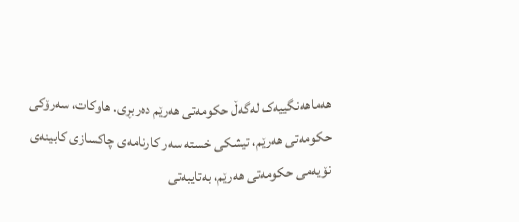هه‌ماهه‌نگییه‌ک له‌گه‌ڵ حکومه‌تى هه‌رێم ده‌ربڕی. هاوکات، سه‌رۆکى حکومه‌تى هه‌رێم، تیشکى خسته‌ سه‌ر کارنامه‌ى چاکسازى کابینه‌ى نۆیه‌مى حکومه‌تى هه‌رێم، به‌تایبه‌تى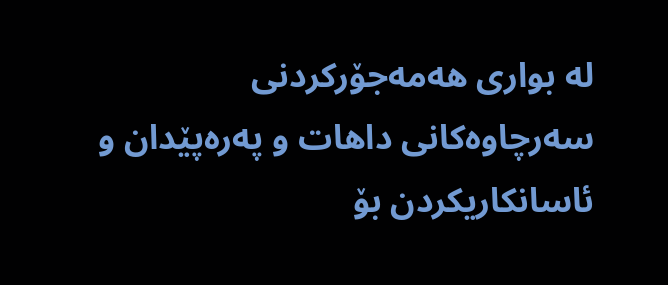له‌ بوارى هه‌مه‌جۆرکردنى سه‌رچاوه‌کانى داهات و په‌ره‌پێدان و ئاسانکاریکردن بۆ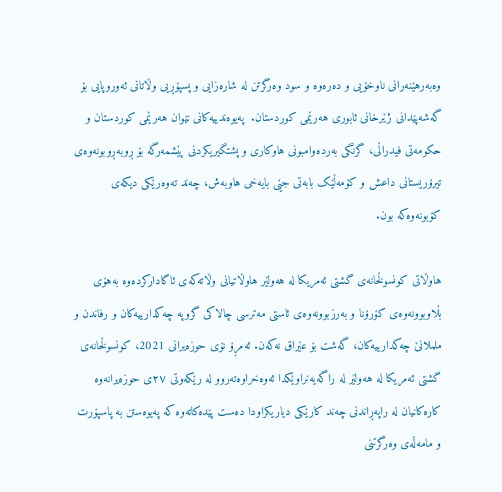وه‌به‌رهێنه‌رانى ناوخۆیى و ده‌ره‌وه‌ و سود وه‌رگرتن له‌ شاره‌زایى و پسپۆڕیى وڵاتانى ئه‌وروپایى بۆ گه‌شه‌پێدانى ژێرخانى ئابورى هه‌رێمى کوردستان.  په‌یوه‌ندییه‌کانى نێوان هه‌رێمى کوردستان و حکومه‌تى فیدراڵی، گرنگى به‌رده‌وامبونى هاوکارى و پشتگیریکردنى پێشمه‌رگه‌ بۆ ڕوبه‌ڕوبونه‌وه‌ى تیرۆریستانى داعش و کۆمه‌ڵێک بابه‌تى جێى بایه‌خى هاوبه‌ش، چه‌ند ته‌وه‌رێکى دیکه‌ى کۆبونه‌وه‌که‌ بون.

هاوڵاتى ‌کونسوڵخانه‌ى گشتى ئه‌مریکا له‌ هه‌ولێر هاوڵاتیانى وڵاته‌که‌ى ئاگادارکرده‌وه‌ به‌هۆى بڵاوبوونه‌وه‌ى کۆرۆنا و به‌رزبوونه‌وه‌ى ئاستى مه‌ترسى چالاکى گروپه‌ چه‌کدارییه‌کان و رفاندن و ململانێ چه‌کدارییه‌کان، گه‌شت بۆ عێراق نه‌که‌ن. ئه‌مڕۆ نۆى حوزه‌یرانى 2021، کونسوڵخانه‌ى گشتى ئه‌مریکا له‌ هه‌ولێر له‌ راگه‌یه‌نراوێکدا ئه‌وه‌خراوه‌ته‌روو له‌ رێکه‌وتى ٢٧ى حوزه‌یرانه‌وه‌ کاره‌کانیان له‌ راپه‌ڕاندنى چه‌ند کارێکى دیاریکراودا ده‌ست پێده‌کاته‌وه‌ که‌ په‌یوه‌ستن به‌ پاسپۆرت و مامه‌ڵه‌ى وه‌رگرتنى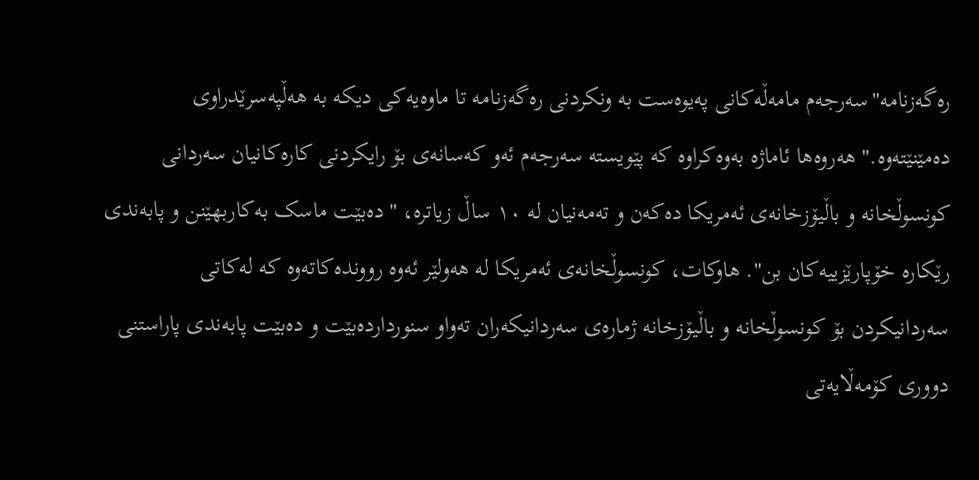ره‌گه‌زنامه‌"سه‌رجه‌م مامه‌ڵه‌کانى په‌یوه‌ست به‌ ونکردنى ره‌گه‌زنامه‌ تا ماوه‌یه‌کى دیکه‌ به‌ هه‌ڵپه‌سرێدراوى ده‌مێنێته‌وه‌." هه‌روه‌ها ئاماژه‌ به‌وه‌کراوه‌ که‌ پێویسته‌ سه‌رجه‌م ئه‌و که‌سانه‌ى بۆ رایکردنى کاره‌کانیان سه‌ردانى کونسوڵخانه‌ و باڵیۆزخانه‌ى ئه‌مریکا ده‌که‌ن و ته‌مه‌نیان له‌ ١٠ ساڵ زیاتره‌، "ده‌بێت ماسک به‌کاربهێنن و پابه‌ندى رێکاره‌ خۆپارێزییه‌کان بن". هاوکات، کونسوڵخانه‌ى ئه‌مریکا له‌ هه‌ولێر ئه‌وه‌ روونده‌کاته‌وه‌ که‌ له‌کاتى سه‌ردانیکردن بۆ کونسوڵخانه‌ و باڵیۆزخانه‌ ژماره‌ى سه‌ردانیکه‌ران ته‌واو سنوردارده‌بێت و ده‌بێت پابه‌ندى پاراستنى دوورى کۆمه‌ڵایه‌تى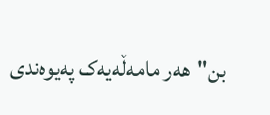بن"هه‌ر مامه‌ڵه‌یه‌ک په‌یوه‌ندى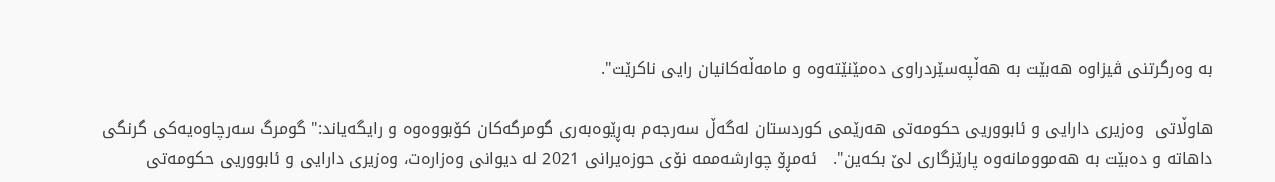به‌ وه‌رگرتنى ڤیزاوه‌ هه‌بێت به‌ هه‌ڵپه‌سێردراوى ده‌مێنێته‌وه‌ و مامه‌ڵه‌کانیان رایى ناکرێت".

هاوڵاتى ‌ وه‌زیرى دارایى و ئابووریى حکومه‌تى هه‌رێمى کوردستان له‌گه‌ڵ سه‌رجه‌م به‌ڕێوه‌به‌رى گومرگه‌کان کۆبووه‌وه‌ و رایگه‌یاند:" گومرگ سه‌رچاوه‌یه‌کى گرنگى داهاته‌ و ده‌بێت به‌ هه‌موومانه‌وه‌ پارێزگارى لێ بکه‌ین".   ئه‌مڕۆ چوارشه‌ممه‌ نۆى حوزه‌یرانى 2021 له‌ دیوانى وه‌زاره‌ت، وه‌زیرى دارایى و ئابووریى حکومه‌تى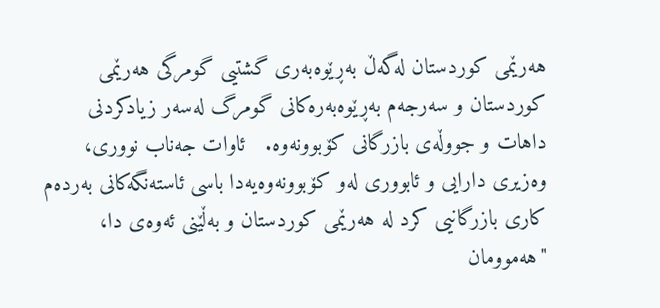هه‌رێمى کوردستان له‌گه‌ڵ به‌ڕێوه‌به‌رى گشتیى گومرگى هه‌رێمى کوردستان و سه‌رجه‌م به‌ڕێوه‌به‌ره‌کانى گومرگ له‌سه‌ر زیادکردنى داهات و جووڵه‌ى بازرگانى کۆبوونه‌وه‌.   ئاوات جه‌ناب نووری، وه‌زیرى دارایى و ئابوورى له‌و کۆبوونه‌وه‌یه‌دا باسى ئاسته‌نگه‌کانى به‌رده‌م کارى بازرگانیى کرد له‌ هه‌رێمى کوردستان و به‌ڵێنى ئه‌وه‌ى دا، "هه‌موومان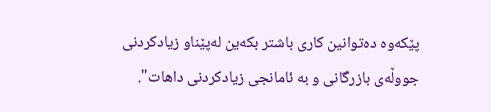پێکه‌وه‌ ده‌توانین کارى باشتر بکه‌ین له‌پێناو زیادکردنى جووڵه‌ى بازرگانى و به‌ ئامانجى زیادکردنى داهات".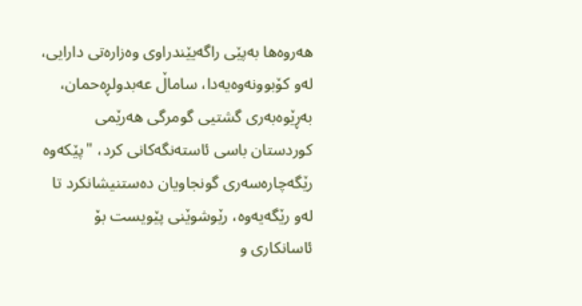هه‌روه‌ها به‌پێى راگه‌یێندراوى وه‌زاره‌تى دارایی، له‌و کۆبوونه‌وه‌یه‌دا، ساماڵ عه‌بدولڕه‌حمان، به‌ڕێوه‌به‌رى گشتیى گومرگى هه‌رێمى کوردستان باسى ئاسته‌نگه‌کانى کرد، "پێکه‌وه‌ رێگه‌چاره‌سه‌رى گونجاویان ده‌ستنیشانکرد تا له‌و رێگه‌یه‌وه‌، رێوشوێنى پێویست بۆ ئاسانکارى و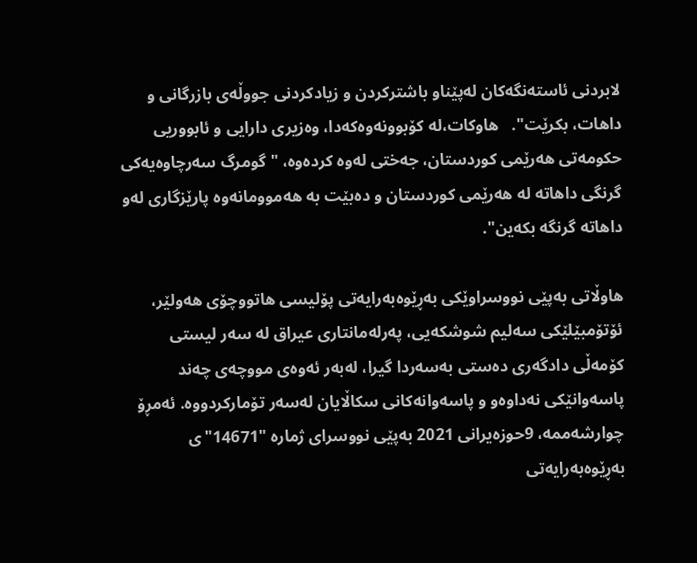لابردنى ئاسته‌نگه‌کان له‌پێناو باشترکردن و زیادکردنى جووڵه‌ى بازرگانى و داهات، بکرێت".   هاوکات،له‌ کۆبوونه‌وه‌که‌دا، وه‌زیرى دارایى و ئابووریى حکومه‌تى هه‌رێمى کوردستان، جه‌ختى له‌وه‌ کرده‌وه‌، "گومرگ سه‌رچاوه‌یه‌کى گرنگى داهاته‌ له‌ هه‌رێمى کوردستان و ده‌بێت به‌ هه‌موومانه‌وه‌ پارێزگارى له‌و داهاته‌ گرنگه‌ بکه‌ین".

هاوڵاتى بەپێی نووسراوێكی بەڕێوەبەرایەتی پۆلیسی هاتووچۆی هەولێر، ئۆتۆمبێلێكی سەلیم شوشكەیی، پەرلەمانتاری عیراق لە سەر لیستی كۆمەڵی دادگەری دەستی بەسەردا گیرا، لەبەر ئەوەی مووچەی چەند پاسەوانێكی نەداوەو و پاسەوانەكانی‌ سكاڵایان لەسەر تۆماركردووە. ئەمڕۆ چوارشەممە، 9حوزەیرانی 2021 بەپێی نووسرای ژمارە "14671"ی بەڕێوەبەرایەتی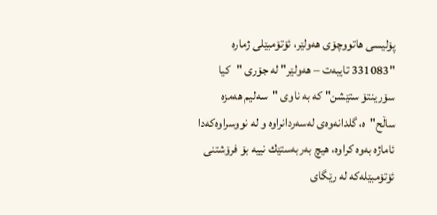پۆلیسی هاتووچۆی هەولێر، ئۆتۆمبێلی ژمارە "331083 تایبەت – هەولێر" لە جۆری "كیا سۆرینتۆ ستێشن" كە بە ناوی "سەلیم هەمزە ساڵح"ە، گلدانەوەی لەسەردانراوە و لە نووسراوەكەدا ئاماژە بەوە كراوە، هیچ بەربەستێك نییە بۆ فرۆشتنی ئۆتۆمبێلەكە لە رێگای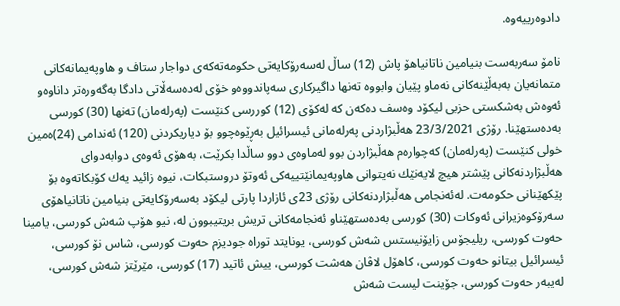دادوەرییەوە.

نامۆ سەربەست بنیامین ناتانیاهۆ پاش (12) ساڵ لەسەرۆكایەتی حكومەتەكەی دواجار ستاف و هاوپەیمانەكانی متمانەیان بەبەڵێنەكانی نەماو پێیان وابووە تەنها داگیركاری سەپاندووەو خۆی لەدەسەڵاتی دادگا بەگەورەتر داناوەو ئەوەش بەشكستی حزبی لیكۆد وەسف دەكەن كە لەكۆی (12) كوررسی كنێست (پەرلەمان) تەنها (30) كورسی بەدەستهێنا. رۆژی 23/3/2021 هەڵبژاردنی پەرلەمانی ئیسرائیل بەڕێوەچوو بۆ دیاریكردنی (120) ئەندامی (24)ەمین خولی كنێست (پەرلەمان) كەچوارەم هەڵبژاردن بوو لەماوەی دوو ساڵدا بكرێت، بەهۆی ئەوەی دوابەدوای هەڵبژاردنەكانی پێشتر هیچ لایەنێك نەیتوانی هاوپەیمانێتییەكی ئەوتۆ دروستبكات، نیوە زائید یەك كۆبكاتەوە بۆ پێكهێنانی حكومەت. لەئەنجامی هەڵبژاردنەكانی رۆژی 23ی ئازاردا پارتی لیكۆد بەسەرۆكایەتی بنیامین ناتانیاهۆی سەرۆكوەزیرانی ئەوكات (30) كورسی بەدەستهێناو ئەنجامەكانی تریش بریتیبوون لە، نیو هۆپ شەش كورسی، یامینا حەوت كورسی، ریلیجۆس زایۆنیستس شەش كورسی، یونایتد توراە جودیزم حەوت كورسی، شاس نۆ كورسی، ئیسرائیل بیتانو حەوت كورسی، كاهۆل لاڤان هەشت كورسی، ییش ئاتید (17) كورسی، مێرێتز شەش كورسی، لەیبەر حەوت كورسی، جۆینت لیست شەش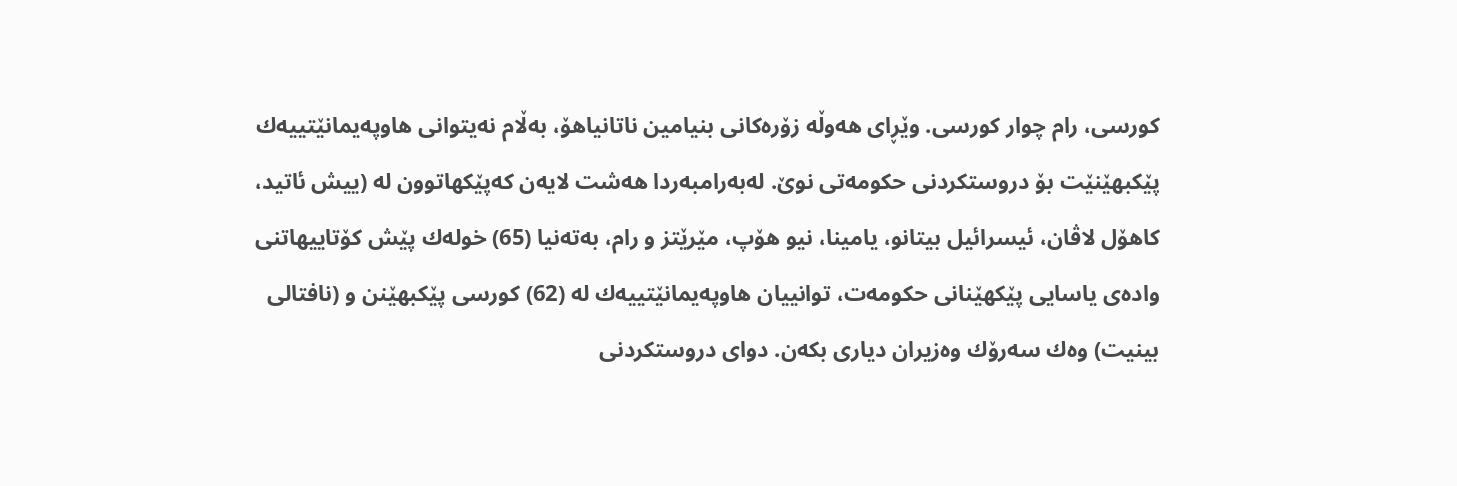كورسی، رام چوار كورسی. وێڕای هەوڵە زۆرەكانی بنیامین ناتانیاهۆ، بەڵام نەیتوانی هاوپەیمانێتییەك پێكبهێنێت بۆ دروستكردنی حكومەتی نوێ. لەبەرامبەردا هەشت لایەن كەپێكهاتوون لە (ییش ئاتید، كاهۆل لاڤان، ئیسرائیل بیتانو، یامینا، نیو هۆپ، مێرێتز و رام، بەتەنیا (65) خولەك پێش كۆتاییهاتنی وادەی یاسایی پێكهێنانی حكومەت، توانییان هاوپەیمانێتییەك لە (62) كورسی پێكبهێنن و (نافتالی بینیت) وەك سەرۆك وەزیران دیاری بكەن. دوای دروستكردنی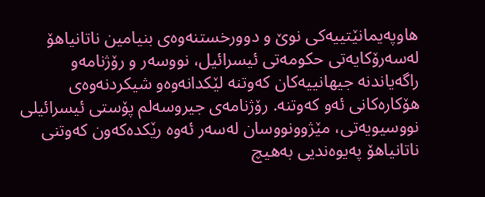هاوپەیمانێتییەكی نوێ و دوورخستنەوەی بنیامین ناتانیاهۆ لەسەرۆكایەتی حكومەتی ئیسرائیل، نووسەر و رۆژنامەو راگەیاندنە جیهانییەكان كەوتنە لێكدانەوەو شیكردنەوەی هۆكارەكانی ئەو كەوتنە. رۆژنامەی جیروسەلم پۆستی ئیسرائیلی نووسیویەتی، مێژوونووسان لەسەر ئەوە رێكدەكەون كەوتنی ناتانیاهۆ پەیوەندیی بەهیچ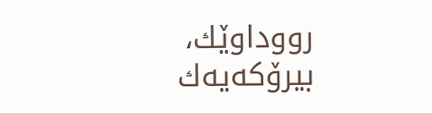رووداوێك، بیرۆكەیەك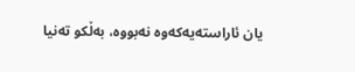یان ئاراستەیەكەوە نەبووە، بەڵكو تەنیا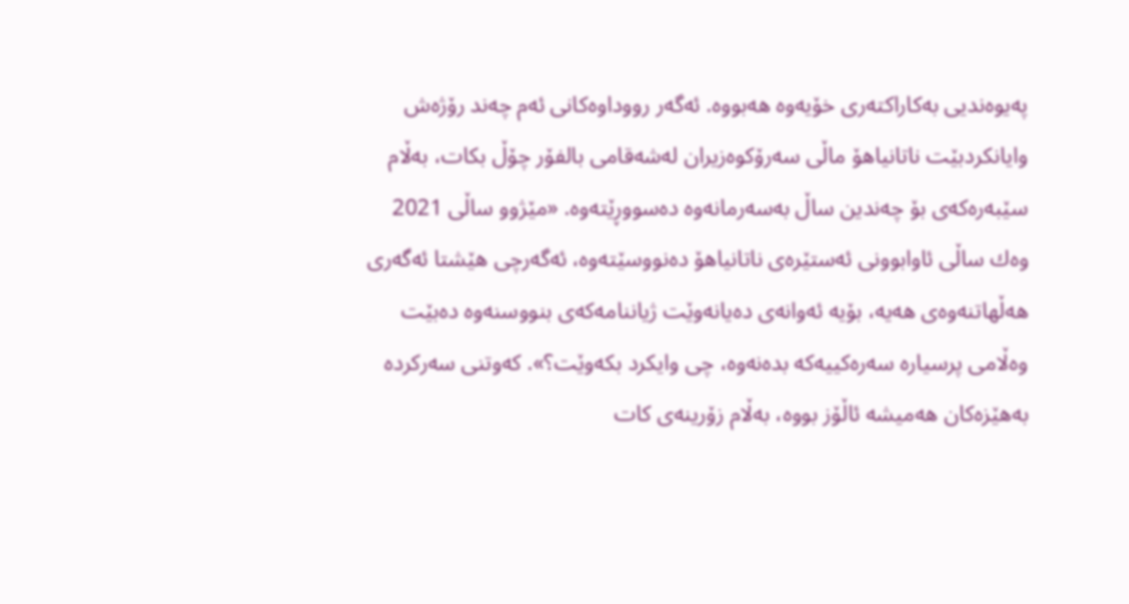پەیوەندیی بەكاراكتەری خۆیەوە هەبووە. ئەگەر رووداوەكانی ئەم چەند رۆژەش وایانكردبێت ناتانیاهۆ ماڵی سەرۆكوەزیران لەشەقامی بالفۆر چۆڵ بكات، بەڵام سێبەرەكەی بۆ چەندین ساڵ بەسەرمانەوە دەسووڕێتەوە. «مێژوو ساڵی 2021 وەك ساڵی ئاوابوونی ئەستێرەی ناتانیاهۆ دەنووسێتەوە، ئەگەرچی هێشتا ئەگەری هەڵهاتنەوەی هەیە، بۆیە ئەوانەی دەیانەوێت ژیاننامەكەی بنووسنەوە دەبێت وەڵامی پرسیارە سەرەكییەكە بدەنەوە، چی وایكرد بكەوێت؟». كەوتنی سەركردە بەهێزەكان هەمیشە ئاڵۆز بووە، بەڵام زۆرینەی كات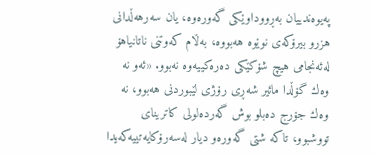پەیوەندییان بەڕووداوێكی گەورەوە، یان سەرهەڵدانی هزرو بیرۆكەی نوێوە هەبووە، بەڵام كەوتنی ناتانیاهۆ لەئەنجامی هیچ شۆكێكی دەرەكییەوە نەبوو. «ئەو نە وەك گۆڵدا مائیر شەڕی رۆژی لێبوردنی هەبوو، نە وەك جۆرج دەبلو بوش گەردەلولی كاترینای تووشبوو، تاكە شتی گەورەو دیار لەسەرۆكایەتییەكەیدا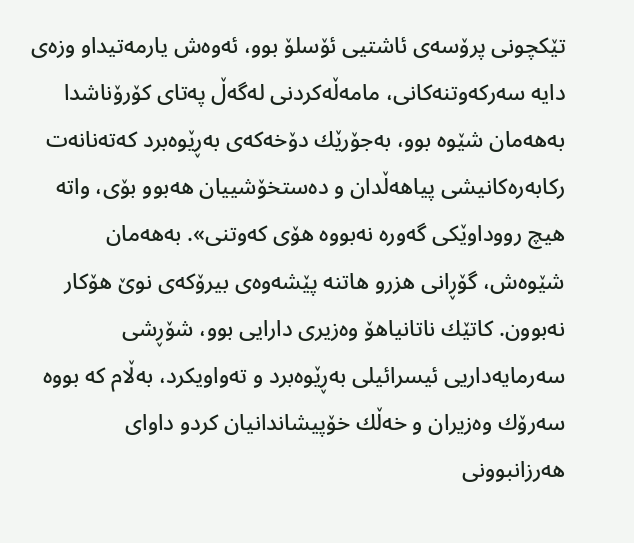تێكچونی پرۆسەی ئاشتیی ئۆسلۆ بوو، ئەوەش یارمەتیداو وزەی دایە سەركەوتنەكانی، مامەڵەكردنی لەگەڵ پەتای كۆرۆناشدا بەهەمان شێوە بوو، بەجۆرێك دۆخەكەی بەڕێوەبرد كەتەنانەت ركابەرەكانیشی پیاهەڵدان و دەستخۆشییان هەبوو بۆی، واتە هیچ رووداوێكی گەورە نەبووە هۆی كەوتنی». بەهەمان شێوەش، گۆڕانی هزرو هاتنە پێشەوەی بیرۆكەی نوێ هۆكار نەبوون. كاتێك ناتانیاهۆ وەزیری دارایی بوو، شۆڕشی سەرمایەداریی ئیسرائیلی بەڕێوەبرد و تەواویكرد، بەڵام كە بووە سەرۆك وەزیران و خەڵك خۆپیشاندانیان كردو داوای هەرزانبوونی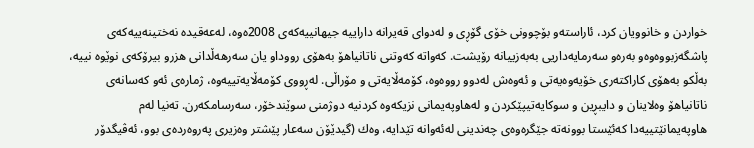خواردن و خانوویان كرد، ئاراستەو بۆچوونی خۆی گۆڕی و لەدوای قەیرانە داراییە جیهانییەكەی 2008ەوە، لەعەقیدە نەختینەییەكەی پاشگەزبووەوەو بەرەو سەرمایەداریی بەبەزییانە رۆیشت. كەواتە كەوتنی ناتانیاهۆ بەهۆی رووداو یان سەرهەڵدانی هزرو بیرۆكەی نوێوە نییە، بەڵكو بەهۆی كاراكتەری خۆیەوەیەتی و ئەوەش لەدوو رووەوە، كۆمەڵایەتی و مۆراڵی. لەڕووی كۆمەڵایەتییەوە، ژمارەی ئەو كەسانەی ناتانیاهۆ وەلاینان و دایبڕین و سوكایەتیپێكردن و لەهاوپەیمانی نزیكەوە كردنیە دوژمنی سوێندخۆر، سەرسامكەرن. تەنیا لەم هاوپەیمانێتییەدا كەئێستا بوونەتە جێگرەوەی چەندینی لەئەوانە تێدایە، وەك (گیدێۆن سەعار پێشتر وەزیری پەروەردەی بوو، ئەڤیگدۆر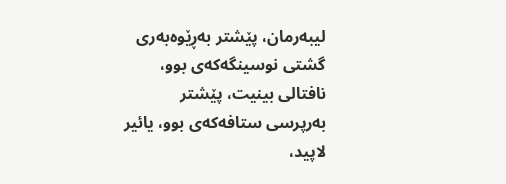لیبەرمان، پێشتر بەڕێوەبەری گشتی نوسینگەكەی بوو، نافتالی بینیت، پێشتر بەرپرسی ستافەكەی بوو، یائیر لاپید،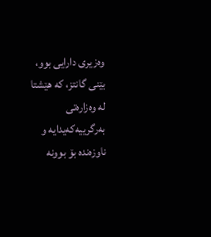وەزیری دارایی بوو، بێنی گانتز، كە هێشتا لە وەزارەتی بەرگرییەكەیدایە و ناوزەندە بۆ بوونە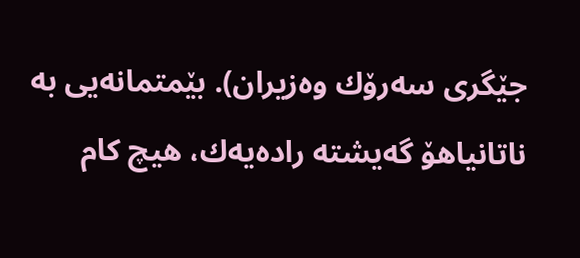جێگری سەرۆك وەزیران). بێمتمانەیی بە ناتانیاهۆ گەیشتە رادەیەك، هیچ كام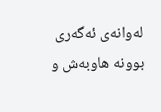لەوانەی ئەگەری بوونە هاوبەش و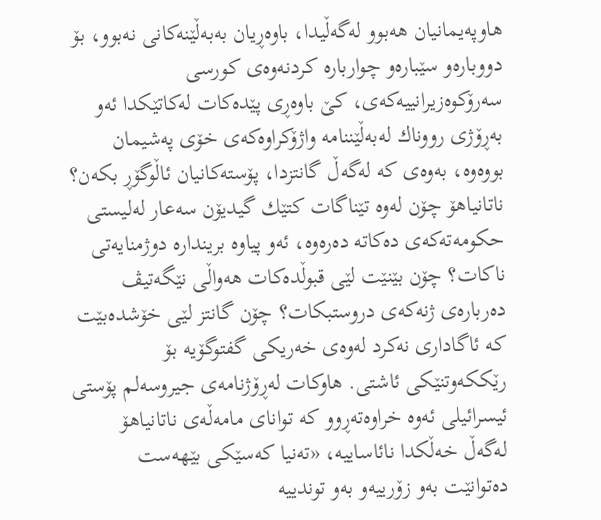هاوپەیمانیان هەبوو لەگەڵیدا، باوەڕیان بەبەڵێنەكانی نەبوو، بۆ دووبارەو سێبارەو چواربارە كردنەوەی كورسی سەرۆكوەزیرانییەكەی، كێ باوەڕی پێدەكات لەكاتێكدا ئەو بەڕۆژی رووناك لەبەڵێننامە واژۆكراوەكەی خۆی پەشیمان بووەوە، بەوەی كە لەگەڵ گانتزدا، پۆستەكانیان ئاڵوگۆڕ بكەن؟ ناتانیاهۆ چۆن لەوە تێناگات كتێك گیدیۆن سەعار لەلیستی حكومەتەكەی دەكاتە دەرەوە، ئەو پیاوە بریندارە دوژمنایەتی ناكات؟ چۆن بێنێت لێی قبوڵدەكات هەواڵی نێگەتیڤ دەربارەی ژنەكەی دروستبكات؟ چۆن گانتز لێی خۆشدەبێت كە ئاگاداری نەكرد لەوەی خەریكی گفتوگۆیە بۆ رێككەوتنێكی ئاشتی. هاوكات لەڕۆژنامەی جیروسەلم پۆستی ئیسرائیلی ئەوە خراوەتەڕوو كە توانای مامەڵەی ناتانیاهۆ لەگەڵ خەڵكدا نائاساییە، «تەنیا كەسێكی بێهەست دەتوانێت بەو زۆرییەو بەو توندییە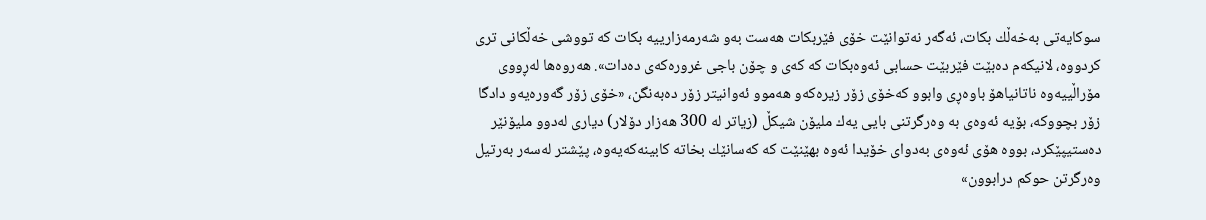سوكایەتی بەخەڵك بكات، ئەگەر نەتوانێت خۆی فێربكات هەست بەو شەرمەزارییە بكات كە تووشی خەڵكانی تری كردووە، لانیكەم دەبێت فێربێت حسابی ئەوەبكات كە كەی و چۆن باجی غرورەكەی دەدات». هەروەها لەڕووی مۆراڵییەوە ناتانیاهۆ باوەڕی وابوو كەخۆی زۆر زیرەكەو هەموو ئەوانیتر زۆر دەبەنگن، «خۆی زۆر گەورەیەو دادگا زۆر بچووكە، بۆیە ئەوەی بە وەرگرتنی بایی یەك ملیۆن شیكڵ (زیاتر لە 300 هەزار دۆلار) دیاری لەدوو ملیۆنێر دەستیپێكرد، بووە هۆی ئەوەی بەدوای خۆیدا ئەوە بهێنێت كە كەسانێك بخاتە كابینەكەیەوە، پێشتر لەسەر بەرتیل وەرگرتن حوكم درابوون»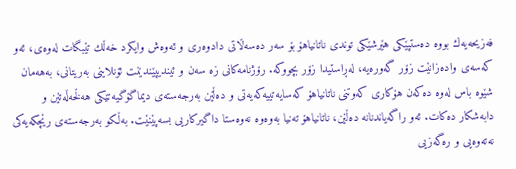فەزیحەیەك بووە دەستپێكی هێرشێكی توندی ناتانیاهۆ بۆ سەر دەسەڵاتی دادوەری و ئەوەش وایكرد خەڵك تێبگات لەوەی، ئەو كەسەی وادەزانێت زۆر گەورەیە، لەڕاستیدا زۆر بچووكە. رۆژنامەكانی زە سەن و ئیندیپێندێنت ئۆنلاینی بەریتانی، بەهەمان شێوە باس لەوە دەكەن هۆكاری كەوتنی ناتانیاهۆ كەسایەتییەكەیەتی و دەڵێن بەرجەستەی دیماگۆگیەتێكی هەڵخەڵەتێن و دابەشكار دەكات. ئەو راگەیاندنانە دەڵێن، ناتانیاهۆ تەنیا بەوەوە نەوەستا داگیركاریی بسەپێنێت. بەڵكو بەرجەستەی رێچكەیەكی نەتەوەیی و رەگەزیی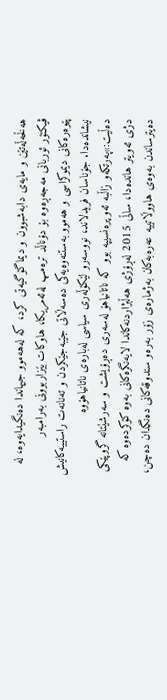هەڵخەڵەتێن و مایەی دابەشبوون و دیماگۆگیەتی كرد، كە لەهەموو جیهاندا دەنگیدایەوە، لە ڤیكتۆر ئوربانی مەجەڕەوە بۆ دۆناڵد ترەمپ لەئەمریكا، هاوكات بێزاربوونی بەرامبەر پێوەرەكانی دیموكراسی و هەموو بەستنەوەیەكی دەسەڵاتی جێبەجێكردن و تەنانەت راستییەكانیش نیشاندەدا. جۆناسان فریدلاند، نووسەرو لێكۆڵەری سیاسی لەبارەی ناتانیاهۆوە دەڵیت:»پەرتكەو زاڵبە ئەو پرەنسیپە بوو كە ناتانیاهۆ لەسەری دەڕۆیشت و سەرشێتانە گروپێكی دژی ئەویتر هاندەدا، ساڵی 2015 لەڕۆژی هەڵبژاردنەكاندا لایەنگرەكانی بەوە كۆكردەوە كە دەیترساندن بەوەی هاووڵاتییە عەرەبەكان بەژمارەی زۆر بەرەو سندوقەكانی دەنگدان دەچن،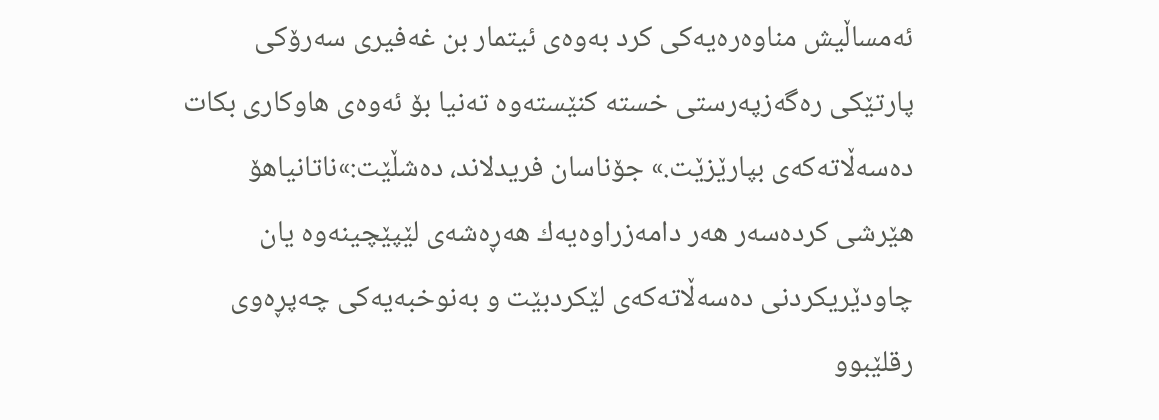ئەمساڵیش مناوەرەیەكی كرد بەوەی ئیتمار بن غەفیری سەرۆكی پارتێكی رەگەزپەرستی خستە كنێستەوە تەنیا بۆ ئەوەی هاوكاری بكات دەسەڵاتەكەی بپارێزێت.» جۆناسان فریدلاند، دەشڵێت:»ناتانیاهۆ هێرشی كردەسەر هەر دامەزراوەیەك هەڕەشەی لێپێچینەوە یان چاودێریكردنی دەسەڵاتەكەی لێكردبێت و بەنوخبەیەكی چەپڕەوی رقلێبوو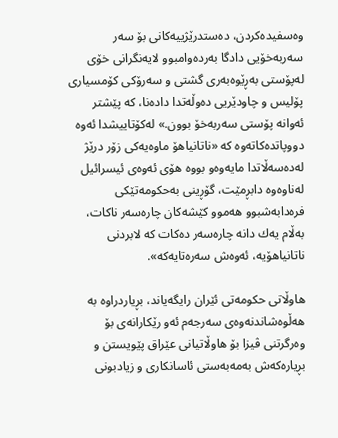وەسفیدەكردن، دەستدرێژییەكانی بۆ سەر سەربەخۆیی دادگا بەردەوامبوو لایەنگرانی خۆی لەپۆستی بەڕێوەبەری گشتی و سەرۆكی كۆمسیاری پۆلیس و چاودێریی دەوڵەتدا دادەنا، كە پێشتر ئەوانە پۆستی سەربەخۆ بوون.» لەكۆتاییشدا ئەوە دووپاتدەكاتەوە كە «ناتانیاهۆ ماوەیەكی زۆر درێژ لەدەسەڵاتدا مایەوەو بووە هۆی ئەوەی ئیسرائیل لەناوەوە دابڕمێت، گۆڕینی بەحكومەتێكی فرەدابەشبوو هەموو كێشەكان چارەسەر ناكات، بەڵام یەك دانە چارەسەر دەكات كە لابردنی ناتانیاهۆیە، ئەوەش سەرەتایەكە».

هاوڵاتى حکومەتی ئێران رایگەیاند، بڕیاردراوە بە هەڵوەشاندنەوەی سەرجەم ئەو رێکارانەی بۆ وەرگرتنی ڤیزا بۆ هاوڵاتیانی عێراق پێویستن و بڕیارەکەش بەمەبەستی ئاسانکاری و زیادبونی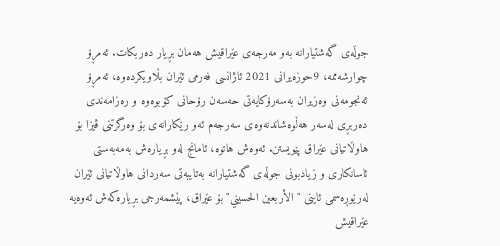جوڵەی گەشتیارانە بەو مەرجەی عێراقیش هەمان بڕیار دەربکات. ئەمڕۆ چوارشەممە، 9حوزەیرانی 2021 ئاژانسی فەرمی ئێران بڵاویکردەوە، ئەمڕۆ ئەنجومەنی وەزیران بەسەرۆکایەتی حەسەن رۆحانی کۆبوەوە و رەزامەندی دەربڕی لەسەر هەڵوەشاندنەوەی سەرجەم ئەو رێکارانەی بۆ وەرگرتنی ڤیزا بۆ هاوڵاتیانی عێراق پێویستن. ئەوەش هاتوە، ئامانج لەو بڕیارەش بەمەبەستی ئاسانکاری و زیادبونی جوڵەی گەشتیارانە بەتایبەتی سەردانی هاوڵاتیانی ئێران لەرێوڕەسمی ئاینی " الأربعين الحسيني" بۆ عێراق، پێشمەرجی بڕیارەکەش ئەوەیە عێراقیش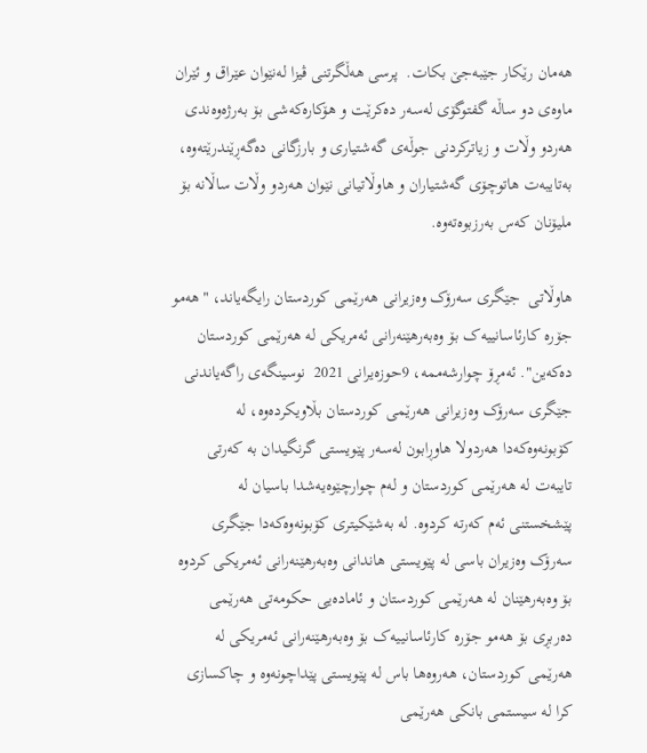هەمان رێکار جێبەجێ بکات.  پرسی هەڵگرتنی ڤیزا لەنێوان عێراق و ئێران ماوەی دو ساڵە گفتوگۆی لەسەر دەکرێت و هۆکارەکەشی بۆ بەرژەوەندی هەردو وڵات و زیاترکردنی جوڵەی گەشتیاری و بارزگانی دەگەڕێندرێتەوە، بەتایبەت هاتوچۆی گەشتیاران و هاوڵاتیانی نێوان هەردو وڵات ساڵانە بۆ ملیۆنان کەس بەرزبوەتەوە.

هاوڵاتى  جێگری سەرۆک وەزیرانی هەرێمی کوردستان رایگەیاند، "هەمو جۆرە کارئاسانییەک بۆ وەبەرهێنەرانی ئەمریکی لە هەرێمی کوردستان دەكەین". ئەمڕۆ چوارشەممە، 9حوزەیرانی 2021  نوسینگەی راگەیاندنی جێگری سەرۆک وەزیرانی هەرێمی کوردستان بڵاویکردەوە، لە کۆبونەوەکەدا هەردولا هاوڕابون لەسەر پێویستی گرنگیدان بە کەرتی تایبەت لە هەرێمی کوردستان و لەم چوارچێوەیەشدا باسیان لە پێشخستنی ئەم کەرتە کردوە. لە بەشێکیتری کۆبونەوەکەدا جێگری سەرۆک وەزیران باسی لە پێویستی هاندانی وەبەرهێنەرانی ئەمریکی کردوە بۆ وەبەرهێنان لە هەرێمی کوردستان و ئامادەیی حکومەتی هەرێمی دەربڕی بۆ هەمو جۆرە کارئاسانییەک بۆ وەبەرهێنەرانی ئەمریکی لە هەرێمی کوردستان، هەروەها باس لە پێویستی پێداچونەوە و چاکسازی کرا لە سیستمی بانکی هەرێمی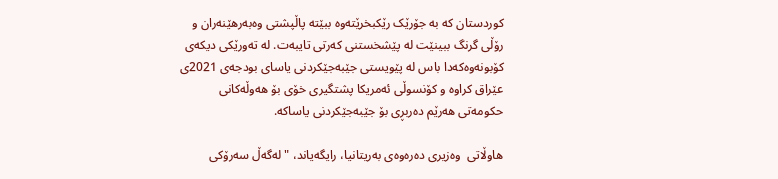کوردستان کە بە جۆرێک رێکبخرێتەوە ببێتە پاڵپشتی وەبەرهێنەران و رۆڵی گرنگ ببینێت لە پێشخستنی کەرتی تایبەت. لە تەورێکی دیکەی کۆبونەوەکەدا باس لە پێویستی جێبەجێکردنی یاسای بودجەی 2021ی عێراق کراوە و کۆنسوڵی ئەمریکا پشتگیری خۆی بۆ هەوڵەکانی حکومەتی هەرێم دەربڕی بۆ جێبەجێکردنی یاساکە.

هاوڵاتى  وەزیری دەرەوەی بەریتانیا، رایگەیاند، "لەگەڵ سەرۆکی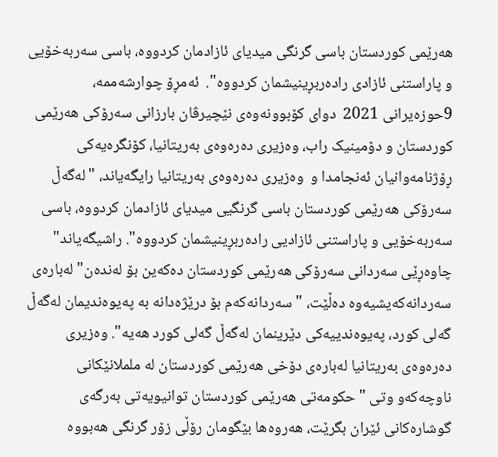هەرێمی کوردستان باسی گرنگی میدیای ئازادمان کردووە، باسی سەربەخۆیی و پاراستنی ئازادی رادەربڕینیشمان کردووە".  ئەمڕۆ چوارشەممە، 9حوزەیرانی 2021  دوای کۆبوونەوەی نێچیرڤان بارزانی سەرۆکی هەرێمی کوردستان و دۆمینیک راب، وەزیری دەرەوەی بەریتانیا، كۆنگرەیەكی ڕۆژنامەوانیان ئەنجامدا و  وەزیری دەرەوەی بەریتانیا رایگەیاند، "لەگەڵ سەرۆکی هەرێمی کوردستان باسی گرنگیی میدیای ئازادمان کردووە، باسی سەربەخۆیی و پاراستنی ئازادیی رادەربڕینیشمان کردووە". راشیگەیاند" چاوەڕێی سەردانی سەرۆکی هەرێمی کوردستان دەکەین بۆ لەندەن" لەبارەی سەردانەکەیشیەوە دەڵێت، "سەردانەکەم بۆ درێژەدانە بە پەیوەندیمان لەگەڵ گەلی کورد، پەیوەندییەکی دێرینمان لەگەڵ گەلی کورد هەیە". وەزیری دەرەوەی بەریتانیا لەبارەی دۆخی هەرێمی کوردستان لە ململانێکانی ناوچەکەو وتی "حکومەتی هەرێمی کوردستان توانیویەتی بەرگەی گوشارەکانی ئێران بگرێت، هەروەها بێگومان رۆڵی زۆر گرنگی هەبووە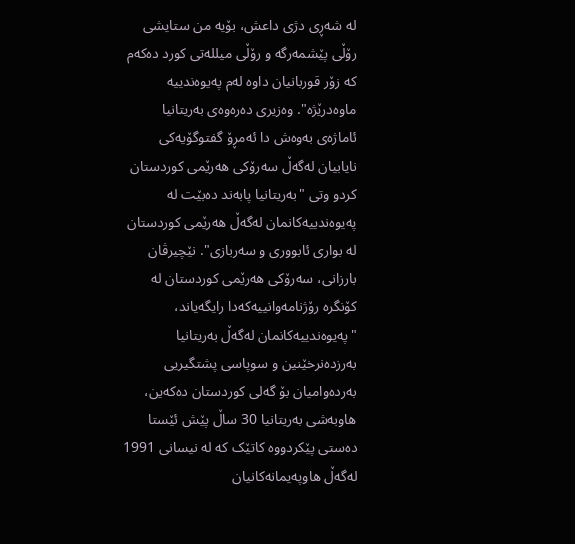لە شەڕی دژی داعش، بۆیە من ستایشی رۆڵی پێشمەرگە و رۆڵی میللەتی کورد دەکەم کە زۆر قوربانیان داوە لەم پەیوەندییە ماوەدرێژە". وەزیری دەرەوەی بەریتانیا ئاماژەی بەوەش دا ئەمڕۆ گفتوگۆیەکی نایابیان لەگەڵ سەرۆکی هەرێمی کوردستان کردو وتی "بەریتانیا پابەند دەبێت لە پەیوەندییەکانمان لەگەڵ هەرێمی کوردستان لە بواری ئابووری و سەربازی". نێچیرڤان بارزانی، سەرۆکی هەرێمی کوردستان لە کۆنگرە رۆژنامەوانییەکەدا رایگەیاند، "پەیوەندییەکانمان لەگەڵ بەریتانیا بەرزدەنرخێنین و سوپاسی پشتگیریی بەردەوامیان بۆ گەلی کوردستان دەکەین، هاوبەشی بەریتانیا 30 ساڵ پێش ئێستا دەستی پێکردووە کاتێک کە لە نیسانی 1991 لەگەڵ هاوپەیمانەکانیان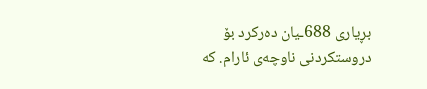بڕیاری 688ـیان دەرکرد بۆ دروستکردنی ناوچەی ئارام. کە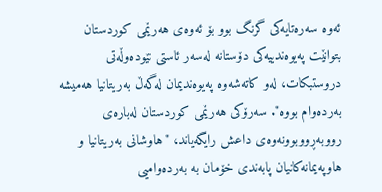ئەوە سەرەتایەکی گرنگ بوو بۆ ئەوەی هەرێمی کوردستان بتوانێت پەیوەندییەکی دۆستانە لەسەر ئاستی نێودەوڵەتی دروستبکات، لەو کاتەشەوە پەیوەندیمان لەگەڵ بەریتانیا هەمیشە بەردەوام بووە". سەرۆکی هەرێمی کوردستان لەبارەی رووبەڕووبوونەوەی داعش رایگەیاند، "هاوشانی بەریتانیا و هاوپەیمانەکانیان پابەندی خۆمان بە بەردەوامیی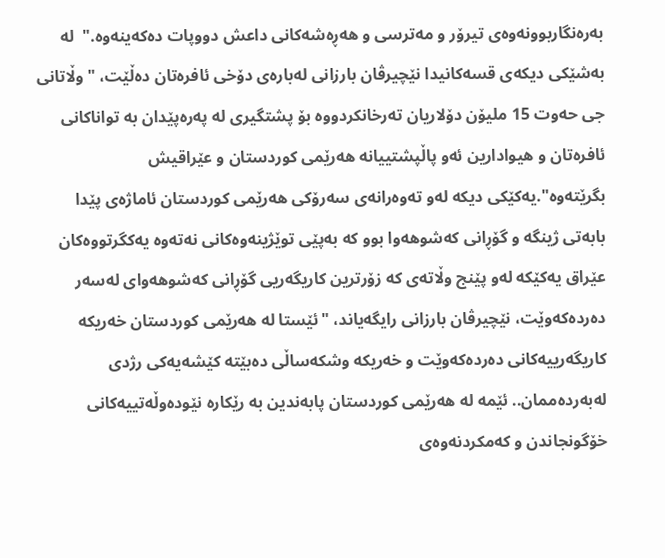بەرەنگاربوونەوەی تیرۆر و مەترسی و هەڕەشەکانی داعش دووپات دەکەینەوە."  لە بەشێکی دیکەی قسەکانیدا نێچیرڤان بارزانی لەبارەی دۆخی ئافرەتان دەڵێت، "وڵاتانی جی حەوت 15 ملیۆن دۆلاریان تەرخانکردووە بۆ پشتگیری لە پەرەپێدان بە تواناکانی ئافرەتان و هیوادارین ئەو پاڵپشتییانە هەرێمی کوردستان و عێراقیش بگرێتەوە".یەکێکی دیکە لەو تەوەرانەی سەرۆکی هەرێمی کوردستان ئاماژەی پێدا بابەتی ژینگە و گۆڕانی کەشوهەوا بوو کە بەپێی توێژینەوەکانی نەتەوە یەکگرتووەکان عێراق یەکێکە لەو پێنج وڵاتەی کە زۆرترین کاریگەریی گۆڕانی کەشوهەوای لەسەر دەردەکەوێت، نێچیرڤان بارزانی رایگەیاند، "ئێستا لە هەرێمی کوردستان خەریکە کاریگەرییەکانی دەردەکەوێت و خەریکە وشکەساڵی دەبێتە کێشەیەکی رژدی لەبەردەممان.. ئێمە لە هەرێمی کوردستان پابەندین بە رێکارە نێودەوڵەتییەکانی خۆگونجاندن و کەمکردنەوەی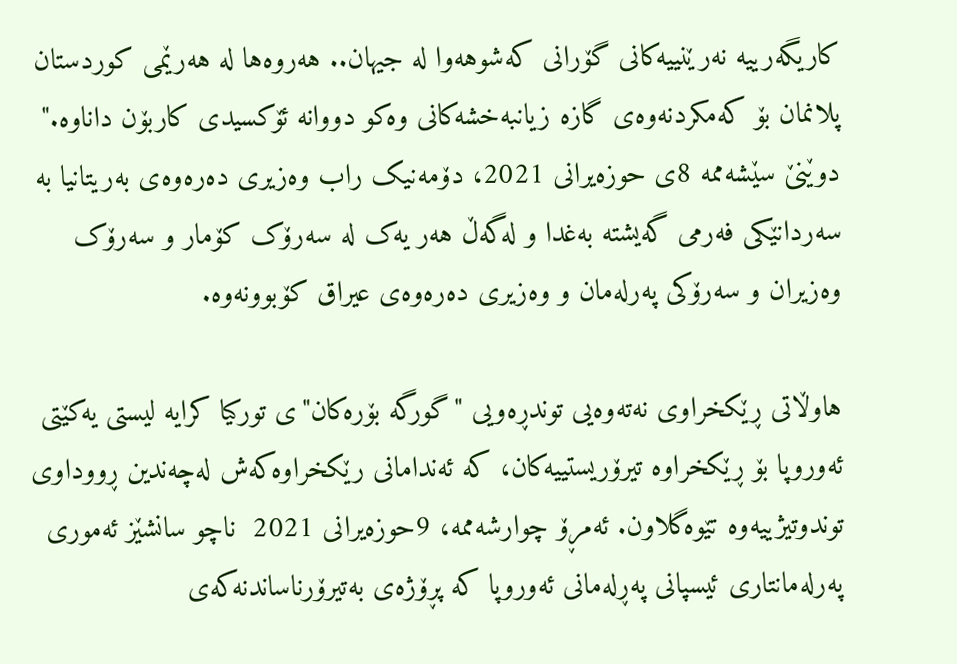کاریگەرییە نەرێنییەکانی گۆرانی کەشوهەوا لە جیهان.. هەروەها لە هەرێمی کوردستان پلانمان بۆ کەمکردنەوەی گازە زیانبەخشەکانی وەکو دووانە ئۆکسیدی کاربۆن داناوە." دوێنێ سێشەممە 8ی حوزه‌یرانی 2021، دۆمەنیک راب وەزیری دەرەوەی بەریتانیا بە سەردانێکی فەرمی گەیشتە بەغدا و لەگەڵ هەر یەک لە سەرۆک کۆمار و سەرۆک وەزیران و سەرۆکی پەرلەمان و وەزیری دەرەوەی عیراق کۆبوونەوە.

هاوڵاتى ڕێکخراوی نەتەوەیی توندڕەویی "گورگە بۆرەکان"ی تورکیا كرایە لیستی یەکێتی ئەوروپا بۆ ڕێکخراوە تیرۆریستییەکان، کە ئەندامانی رێكخراوەكەش لەچەندین ڕووداوی توندوتیژییەوە تێوەگلاون. ئەمڕۆ چوارشەممە، 9حوزەیرانی 2021  ناچو سانشێز ئەموری په‌رله‌مانتاری ئیسپانی پەڕلەمانی ئەوروپا کە پڕۆژەی بەتیرۆرناساندنەکەی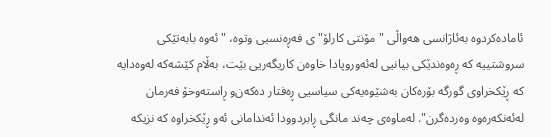ئامادەکردوە به‌ئاژانسی هه‌واڵى "مۆنتی کارلۆ"ی فەڕەنسیی وتوه‌، "ئەوە بابەتێکی سروشتییە کە ڕەوەندێکی بیانیی لەئەوروپادا خاوەن کاریگەریی بێت، بەڵام کێشەکە لەوەدایە کە ڕێکخراوی گورگە بۆرەکان بەشێوەیەکی سیاسیی ڕەفتار دەکەن‌و ڕاستەوخۆ فەرمان لەئەنكەرەوە وەردەگرن". لەماوەی چەند مانگی ڕابردوودا ئەندامانی ئەو ڕێکخراوە كه‌ نزیکه‌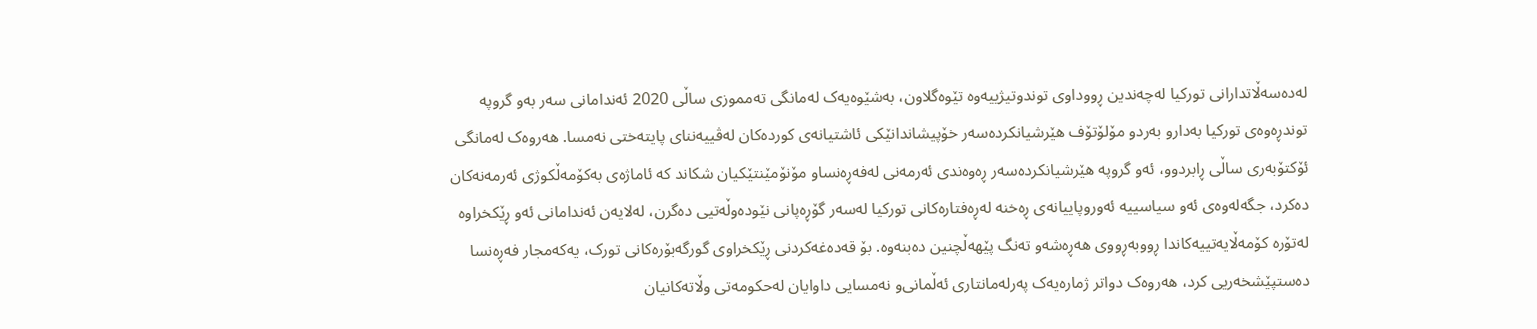لەدەسەڵاتدارانی تورکیا لەچەندین ڕووداوی توندوتیژییەوە تێوەگلاون، بەشێوەیەک لەمانگی تەمموزی ساڵی 2020 ئەندامانی سەر بەو گروپە توندڕەوەی تورکیا بەدارو بەردو مۆلۆتۆف هێرشیانکردەسەر خۆپیشاندانێکی ئاشتیانەی کوردەکان لەڤییەننای پایتەختی نەمسا. هەروەک لەمانگی ئۆکتۆبەری ساڵی ڕابردوو، ئەو گروپە هێرشیانکردەسەر ڕەوەندی ئەرمەنی لەفەڕەنساو مۆنۆمێنتێکیان شکاند کە ئاماژەی بەکۆمەڵکوژی ئەرمەنەکان دەکرد، جگەلەوەی ئەو سیاسییە ئەوروپاییانەی ڕەخنە لەڕەفتارەکانی تورکیا لەسەر گۆڕەپانی نێودەوڵەتیی دەگرن، لەلایەن ئەندامانی ئەو ڕێکخراوە لەتۆرە کۆمەڵایەتییەکاندا ڕووبەڕووی هەڕەشەو تەنگ پێهەڵچنین دەبنەوە. بۆ قەدەغەکردنی ڕێکخراوی گورگەبۆرەکانی تورک، یەکەمجار فەڕەنسا دەستپێشخەریی کرد، هەروەک دواتر ژمارەیەک په‌رله‌مانتاری ئەڵمانی‌و نەمسایی داوایان لەحکومەتی وڵاتەکانیان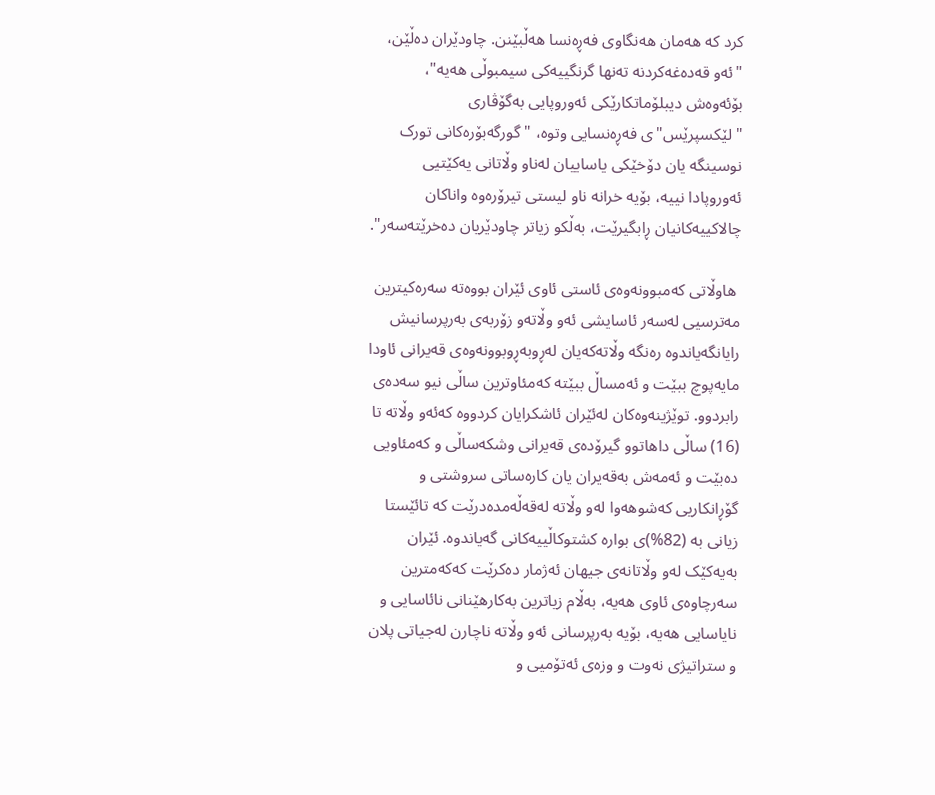کرد کە هەمان هەنگاوی فەڕەنسا هەڵبێنن. چاودێران دەڵێن، "ئەو قەدەغەکردنە تەنها گرنگییەکی سیمبوڵی هەیە"، بۆئەوەش دیبلۆماتکارێکی ئەوروپایی بەگۆڤاری "لێکسپرێس"ی فەڕەنسایی وتوە، "گورگەبۆرەکانی تورک نوسینگە یان دۆخێکی یاساییان لەناو وڵاتانی یەکێتیی ئەوروپادا نییە، بۆیە خرانە ناو لیستی تیرۆرەوە واناکان چالاکییەکانیان ڕابگیرێت، بەڵکو زیاتر چاودێریان دەخرێتەسەر".

 هاوڵاتى کەمبوونەوەی ئاستی ئاوی ئێران بووەتە سەرەکیترین مەترسیی لەسەر ئاسایشی ئەو وڵاتەو زۆربەی بەرپرسانیش رایانگەیاندوە رەنگە وڵاتەکەیان لەڕوبەڕوبوونەوەی قەیرانی ئاودا مایەپوچ ببێت و ئەمساڵ ببێتە کەمئاوترین ساڵی نیو سەدەی رابردوو. توێژینەوەکان لەئێران ئاشکرایان کردووە کەئەو وڵاتە تا (16) ساڵی داهاتوو گیرۆدەی قەیرانی وشکەساڵی و کەمئاویی دەبێت و ئەمەش بەقەیران یان کارەساتی سروشتی و گۆڕانکاریی کەشوهەوا لەو وڵاتە لەقەڵەمدەدرێت کە تائێستا زیانی بە (82%)ی بوارە کشتوکاڵییەکانی گەیاندوە. ئێران بەیەکێک لەو وڵاتانەی جیهان ئەژمار دەکرێت کەکەمترین سەرچاوەی ئاوی هەیە، بەڵام زیاترین بەکارهێنانی نائاسایی و نایاسایی هەیە، بۆیە بەرپرسانی ئەو وڵاتە ناچارن لەجیاتی پلان و ستراتیژی نەوت و وزەی ئەتۆمیی و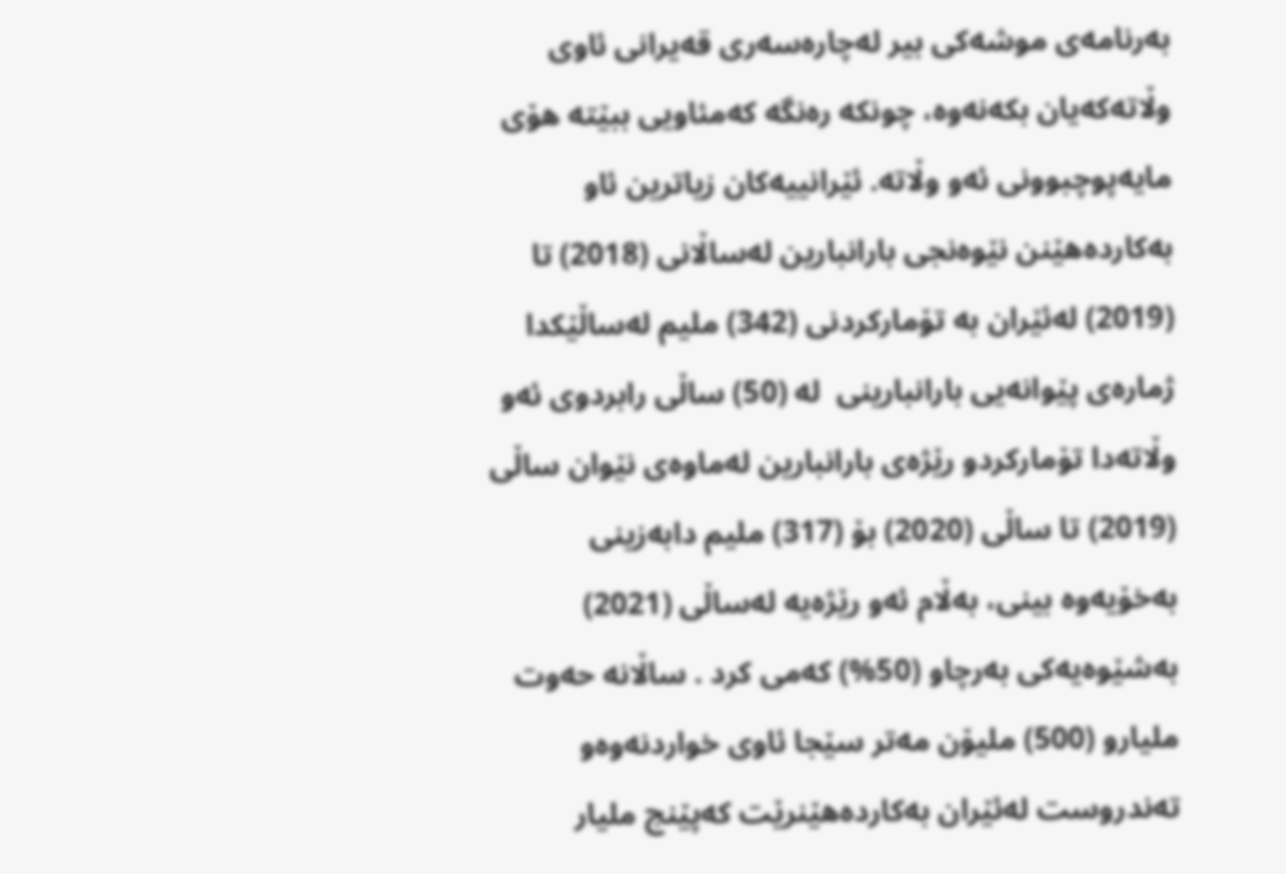بەرنامەی موشەکی بیر لەچارەسەری قەیرانی ئاوی وڵاتەکەیان بکەنەوە، چونکە رەنگە کەمئاویی ببێتە هۆی مایەپوچبوونی ئەو وڵاتە. ئێرانییەکان زیاترین ئاو بەکاردەهێنن نێوەنجی بارانبارین لەساڵانی (2018) تا (2019) لەئێران بە تۆمارکردنی (342) ملیم لەساڵێکدا ژمارەی پێوانەیی بارانبارینی  لە (50) ساڵی رابردوی ئەو وڵاتەدا تۆمارکردو رێژەی بارانبارین لەماوەی نێوان ساڵی (2019) تا ساڵی (2020) بۆ (317) ملیم دابەزینی بەخۆیەوە بینی، بەڵام ئەو رێژەیە لەساڵی (2021) بەشێوەیەکی بەرچاو (50%) کەمی کرد . ساڵانە حەوت ملیارو (500) ملیۆن مەتر سێجا ئاوی خواردنەوەو تەندروست لەئێران بەکاردەهێنرێت کەپێنج ملیار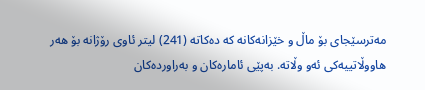مەترسێجای بۆ ماڵ و خێزانەکانە کە دەکاتە (241) لیتر ئاوی رۆژانە بۆ هەر هاووڵاتییەکی ئەو وڵاتە. بەپێی ئامارەکان و بەراوردەکان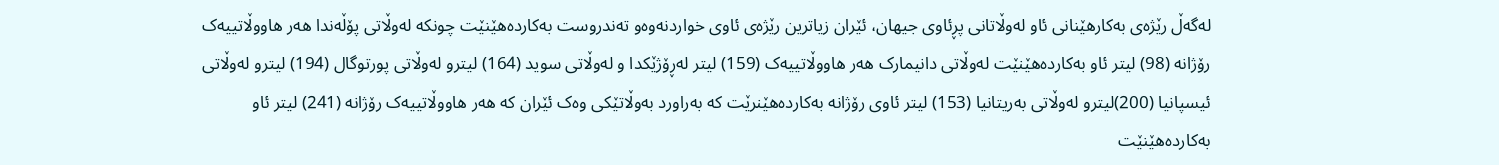لەگەڵ رێژەی بەکارهێنانی ئاو لەوڵاتانی پڕئاوی جیهان، ئێران زیاترین رێژەی ئاوی خواردنەوەو تەندروست بەکاردەهێنێت چونکە لەوڵاتی پۆڵەندا هەر هاووڵاتییەک رۆژانە (98) لیتر ئاو بەکاردەهێنێت لەوڵاتی دانیمارک هەر هاووڵاتییەک (159) لیتر لەڕۆژێکدا و لەوڵاتی سوید (164) لیترو لەوڵاتی پورتوگال (194) لیترو لەوڵاتی ئیسپانیا (200)لیترو لەوڵاتی بەریتانیا (153) لیتر ئاوی رۆژانە بەکاردەهێنرێت کە بەراورد بەوڵاتێکی وەک ئێران کە هەر هاووڵاتییەک رۆژانە (241) لیتر ئاو بەکاردەهێنێت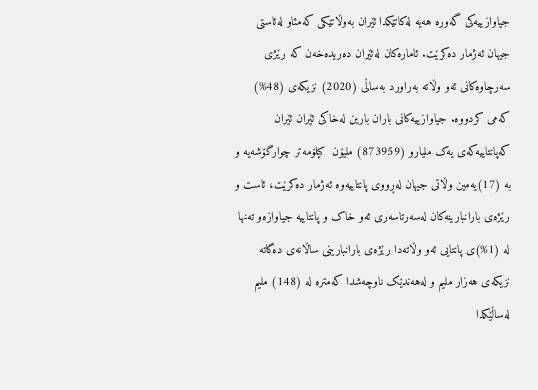جیاوازییەکی گەورە هەیە لەکاتێکدا ئێران بەوڵاتێکی کەمئاو لەئاستی جیهان ئەژمار دەکرێت. ئامارەکان لەئێران دەریدەخەن کە رێژی سەرچاوەکانی ئەو وڵاتە بەراورد بەساڵی (2020) نزیکەی (48%) کەمی کردووە. جیاوازییەکانی باران بارین لەخاکی ئێران ئێران کەپانتاییەکەی یەک ملیارو (873959) ملیۆن  کیلۆمەتر چوارگۆشەیە و بە (17)یەمین وڵاتی جیهان لەڕووی پانتاییەوە ئەژمار دەکرێت، ئاست و رێژەی بارانبارینەکان لەسەرتاسەری ئەو خاک و پانتاییە جیاوازەو تەنها لە (1%)ی پانتایی ئەو وڵاتەدا رێژەی بارانبارینی ساڵانەی دەگاتە نزیکەی هەزار ملیم و لەهەندێک ناوچەشدا کەمترە لە (148) ملیم لەساڵێکدا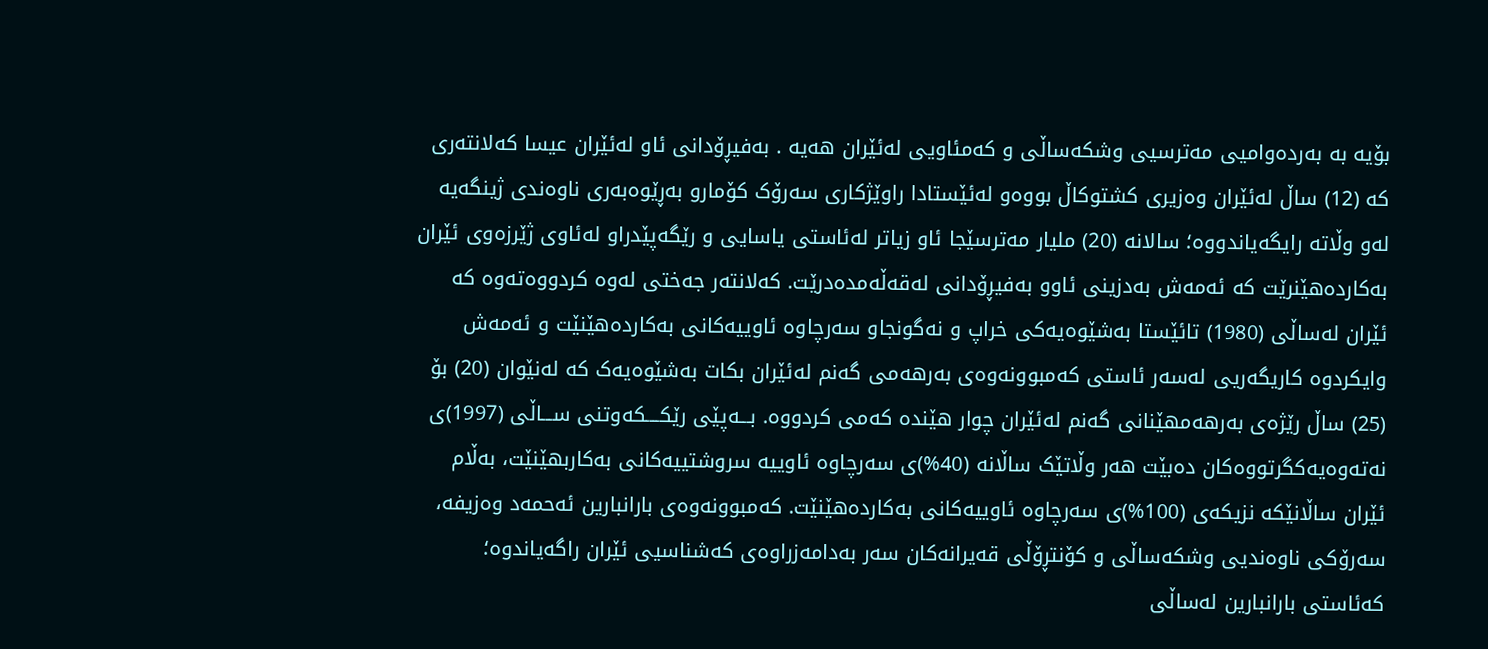بۆیە بە بەردەوامیی مەترسیی وشکەساڵی و کەمئاویی لەئێران هەیە . بەفیڕۆدانی ئاو لەئێران عیسا کەلانتەری کە (12) ساڵ لەئێران وەزیری کشتوکاڵ بووەو لەئێستادا راوێژکاری سەرۆک کۆمارو بەڕێوەبەری ناوەندی ژینگەیە لەو وڵاتە رایگەیاندووە؛ سالانە (20) ملیار مەترسێجا ئاو زیاتر لەئاستی یاسایی و رێگەپێدراو لەئاوی ژێرزەوی ئێران بەکاردەهێنرێت کە ئەمەش بەدزینی ئاوو بەفیڕۆدانی لەقەڵەمدەدرێت. کەلانتەر جەختی لەوە کردووەتەوە کە ئێران لەساڵی (1980) تائێستا بەشێوەیەکی خراپ و نەگونجاو سەرچاوە ئاوییەکانی بەکاردەهێنێت و ئەمەش وایکردوە کاریگەریی لەسەر ئاستی کەمبوونەوەی بەرهەمی گەنم لەئێران بکات بەشێوەیەک کە لەنێوان (20) بۆ (25) ساڵ رێژەی بەرهەمهێنانی گەنم لەئێران چوار هێندە کەمی کردووە. بـــەپێی رێکــــکەوتنی ســـاڵی (1997)ی نەتەوەیەکگرتووەکان دەبێت هەر وڵاتێک ساڵانە (40%)ی سەرچاوە ئاوییە سروشتییەکانی بەکاربهێنێت، بەڵام ئێران ساڵانێکە نزیکەی (100%)ی سەرچاوە ئاوییەکانی بەکاردەهێنێت. کەمبوونەوەی بارانبارین ئەحمەد وەزیفە، سەرۆکی ناوەندیی وشکەساڵی و کۆنتڕۆڵی قەیرانەکان سەر بەدامەزراوەی کەشناسیی ئێران راگەیاندوە؛ کەئاستی بارانبارین لەساڵی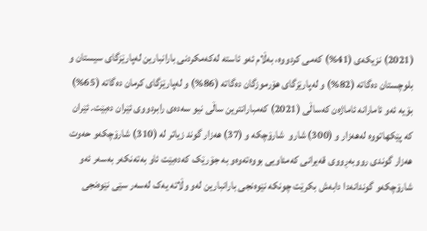(2021) نزیکەی (41%) کەمی کردووە، بەڵام ئەو ئاستە لەکەمکردنی بارانبارین لەپارێزگای سیستان و بلوچستان دەگاتە (82%) و لەپارێزگای هۆرموزگان دەگاتە (86%) و لەپارێزگای کرمان دەگاتە (65%) بۆیە ئەو ئامارانە ئاماژەن کەساڵی (2021) کەمبارانترین ساڵی نیو سەدەی رابردووی ئێران دەبێت. ئێران کە پێکهاتووە لەهەزار و (300) شارو  شارۆچکە و (37) هەزار گوند زیاتر لە (310) شارۆچکەو حەوت هەزار گوندی رووبەڕووی قەیرانی کەمئاویی بووەتەوەو بە جۆرێک کەدەبێت ئاو بەتەنکەر بەسەر ئەو شارۆچکەو گوندانەدا دابەش بکرێت چونکە نێوەنجی بارانبارین لەو وڵاتە یەک لەسەر سێی نێوەنجی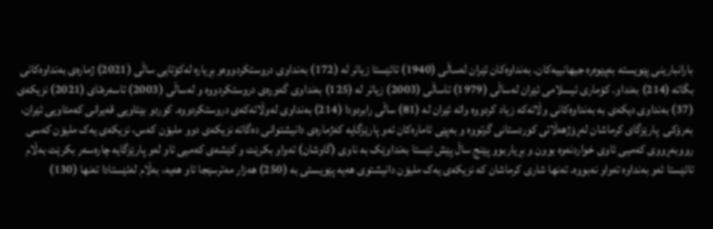بارانبارینی پێویستە بەپێوەرە جیهانییەکان. بەنداوەکان ئێران لەساڵی (1940) تائێستا زیاتر لە (172) بەنداوی دروستکردووەو بڕیارە لەکۆتایی ساڵی (2021) ژمارەی بەنداوەکانی بگاتە (214) بەنداو. کۆماری ئیسلامی ئێران لەساڵی (1979) تاساڵی (2003) زیاتر لە (125) بەنداوی گەورەی دروستکردووە و لەساڵی (2003) تاسەرەتای (2021) نزیکەی (37) بەنداوی دیکەی بە بەنداوەکانی وڵاتەکە زیاد کردووە واتە ئێران لە (81) ساڵی رابردودا (214) بەنداوی لەوڵاتەکەی دروستکردووە. کوردو بێئاویی قەیرانی کەمئاویی ئێران، بەرۆکی  پارێزگای کرماشان لەڕۆژهەڵاتی کوردستانی گرتووە و بەپێی ئامارەکان ئەو پارێزگایە کەژمارەی دانیشتوانی دەگاتە نزیکەی دوو ملیۆن کەس، نزیکەی یەک ملیۆن کەسی رووبەڕووی کەمیی ئاوی خواردنەوە بوون و بڕیاربوو پێنج ساڵ پێش ئێستا بەنداوێک بە ناوی (گاوشان) تەواو بکرێت و کێشەی کەمیی ئاو لەو پارێزگایە چارەسەر بکرێت بەڵام تائێستا ئەو بەنداوە تەواو نەبووە. تەنها شاری کرماشان کە نزیکەی یەک ملیۆن دانیشتوی هەیە پێویستی بە (250) هەزار مەترسێجا ئاو هەیە، بەڵام لەئێستادا تەنها (130)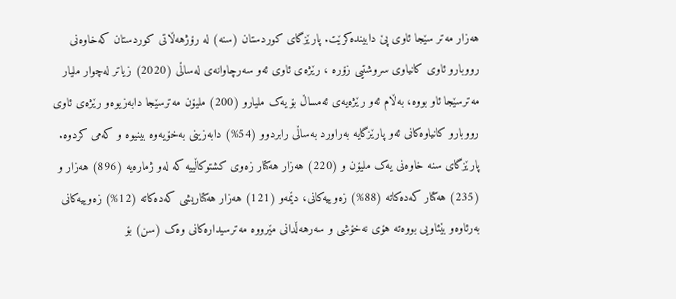هەزار مەتر سێجا ئاوی پێ دابیندەکرێت. پارێزگای کوردستان (سنە) لە رۆژهەڵاتی کوردستان کەخاوەنی رووبارو ئاوی کانیاوی سروشتیی زۆرە ، رێژەی ئاوی ئەو سەرچاوانەی لەساڵی (2020) زیاتر لەچوار ملیار مەترسێجا ئاو بووە، بەڵام ئەو رێژەیەی ئەمساڵ بۆ یەک ملیارو (200) ملیۆن مەترسێجا دابەزیوەو رێژەی ئاوی رووبارو کانیاوەکانی ئەو پارێزگایە بەراورد بەساڵی رابردوو (54%) دابەزینی بەخۆیەوە بینیوە و کەمی کردوە. پارێزگای سنە خاوەنی یەک ملیۆن و (220) هەزار هەکتار زەوی کشتوکاڵییە کە لەو ژمارەیە (896) هەزار و (235) هەکتار کەدەکاتە (88%) زەوییەکانی، دێمەو (121) هەزار هەکتاریشی کەدەکاتە (12%) زەوییەکانی بەرئاوەو بێئاویی بووەتە هۆی نەخۆشی و سەرهەڵدانی مێرووە مەترسیدارەکانی وەک (سن) بۆ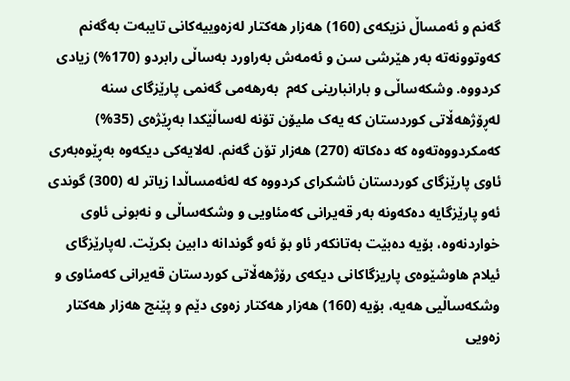گەنم و ئەمساڵ نزیکەی (160) هەزار هەکتار لەزەوییەکانی تایبەت بەگەنم کەوتوونەتە بەر هێرشی سن و ئەمەش بەراورد بەساڵی رابردو (170%) زیادی کردووە. وشکەساڵی و بارانبارینی کەم  بەرهەمی گەنمی پارێزگای سنە لەڕۆژهەڵاتی کوردستان کە یەک ملیۆن تۆنە لەساڵێکدا بەڕێژەی (35%) کەمکردووەتەوە کە دەکاتە (270) هەزار تۆن گەنم. لەلایەکی دیکەوە بەڕێوەبەری ئاوی پارێزگای کوردستان ئاشکرای کردووە کە لەئەمساڵدا زیاتر لە (300) گوندی ئەو پارێزگایە دەکەونە بەر قەیرانی کەمئاویی و وشکەساڵی و نەبونی ئاوی خواردنەوە، بۆیە دەبێت بەتانکەر ئاو بۆ ئەو گوندانە دابین بکرێت. لەپارێزگای ئیلام هاوشێوەی پاریزگاکانی دیکەی رۆژهەڵاتی کوردستان قەیرانی کەمئاوی و وشکەساڵیی هەیە، بۆیە (160) هەزار هەکتار زەوی دێم و پێنج هەزار هەکتار زەویی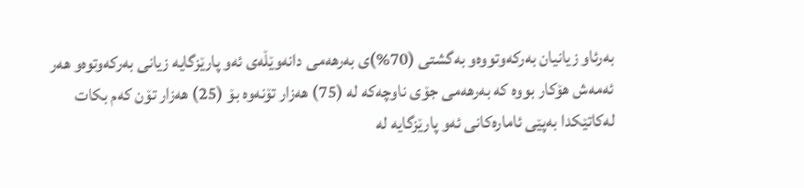بەرئاو زیانیان بەرکەوتووەو بەگشتی (70%)ی بەرهەمی دانەوێڵەی ئەو پارێزگایە زیانی بەرکەوتوەو هەر ئەمەش هۆکار بووە کە بەرهەمی جۆی ناوچەکە لە (75) هەزار تۆنەوە بۆ (25) هەزار تۆن کەم بکات لەکاتێکدا بەپێی ئامارەکانی ئەو پارێزگایە لە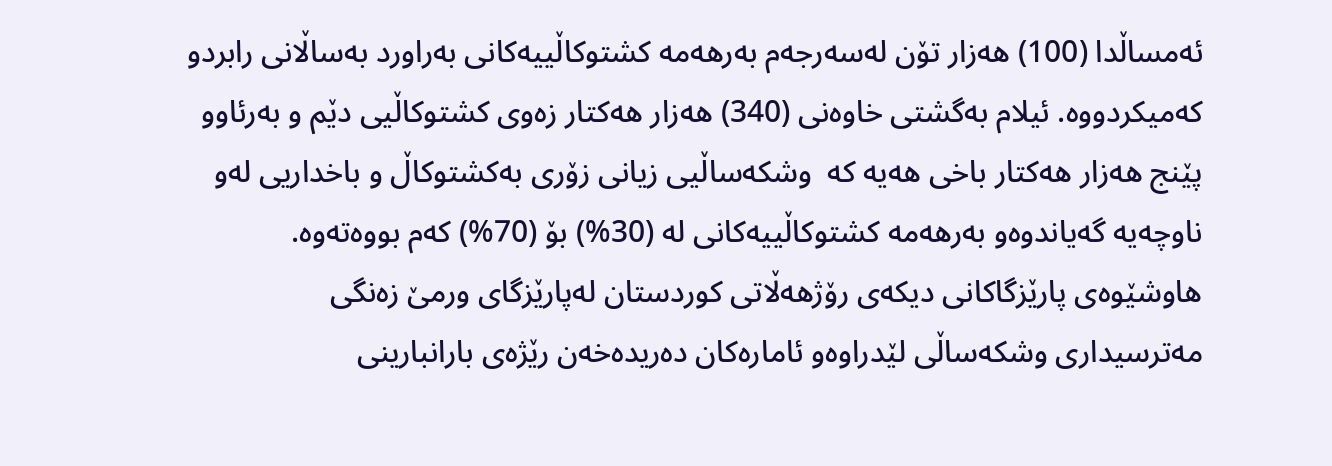ئەمساڵدا (100) هەزار تۆن لەسەرجەم بەرهەمە کشتوکاڵییەکانی بەراورد بەساڵانی رابردو کەمیکردووە. ئیلام بەگشتی خاوەنی (340) هەزار هەکتار زەوی کشتوکاڵیی دێم و بەرئاوو پێنج هەزار هەکتار باخی هەیە کە  وشکەساڵیی زیانی زۆری بەکشتوکاڵ و باخداریی لەو ناوچەیە گەیاندوەو بەرهەمە کشتوکاڵییەکانی لە (30%) بۆ (70%) کەم بووەتەوە. هاوشێوەی پارێزگاکانی دیکەی رۆژهەڵاتی کوردستان لەپارێزگای ورمێ زەنگی مەترسیداری وشکەساڵی لێدراوەو ئامارەکان دەریدەخەن رێژەی بارانبارینی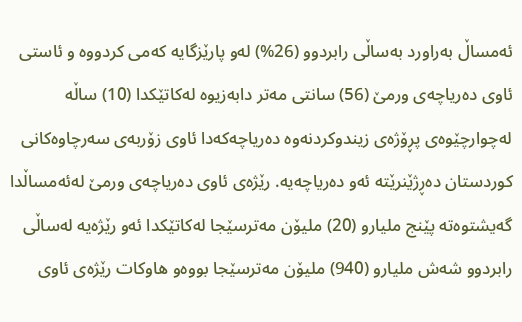ئەمساڵ بەراورد بەساڵی رابردوو (26%) لەو پارێزگایە کەمی کردووە و ئاستی ئاوی دەریاچەی ورمێ (56) سانتی مەتر دابەزیوە لەکاتێکدا (10) ساڵە لەچوارچێوەی پڕۆژەی زیندوکردنەوە دەریاچەکەدا ئاوی زۆربەی سەرچاوەکانی کوردستان دەڕژێنرێتە ئەو دەریاچەیە. رێژەی ئاوی دەریاچەی ورمێ لەئەمساڵدا گەیشتوەتە پێنج ملیارو (20) ملیۆن مەترسێجا لەکاتێکدا ئەو رێژەیە لەساڵی رابردوو شەش ملیارو (940) ملیۆن مەترسێجا بووەو هاوکات رێژەی ئاوی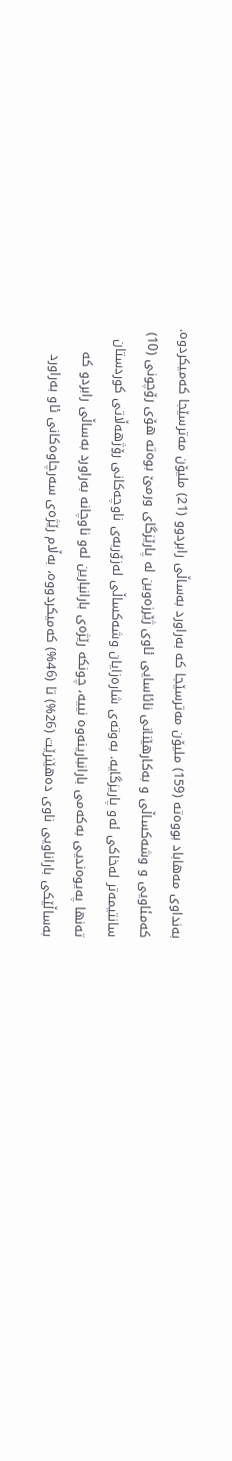بەنداوی مەهاباد بووەتە (159) ملیۆن مەترسێجا کە بەراورد بەساڵی رابردوو (21) ملیۆن مەترسێجا کەمیکردوە. کەمئاویی و وشەکساڵی و بەکارهێنانی نائاسایی ئاوی ژێرزەوین لە پارێزگای ورمێ بوەتە هۆی رۆچونی (10) سانتیمەتر لەخاکی ئەو پاریزگایە. بەوتەی شارەزایان وشەکساڵی لەزۆربەی ناوچەکانی رۆژهەڵاتی کوردستان تەنها پەیوەندیی بەکەمی بارانبارینەوە نییە، چونکە رێژەی بارانبارین لەو ناوچانە بەراورد بەساڵی رابردو کە بەساڵێکی باراناویی ناوی دەهێنرێت (26%) تا (46%) کەمیکردووە، بەڵام رێژەی سەرچاوەکانی ئاو بەراورد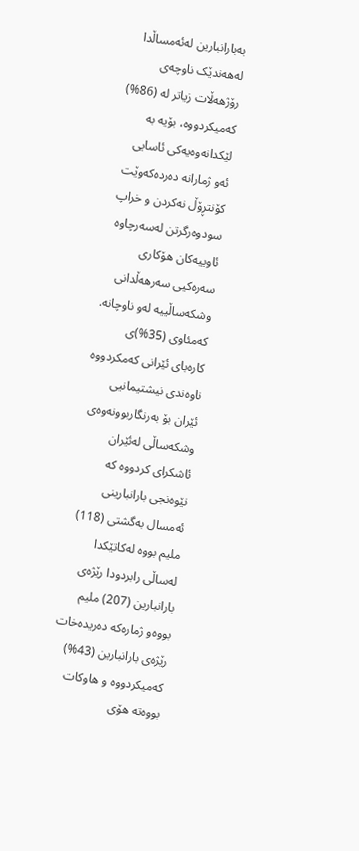بەبارانبارین لەئەمساڵدا لەهەندێک ناوچەی رۆژهەڵات زیاتر لە (86%) کەمیکردووە، بۆیە بە لێکدانەوەیەکی ئاسایی ئەو ژمارانە دەردەکەوێت کۆنتڕۆڵ نەکردن و خراپ سودوەرگرتن لەسەرچاوە ئاوییەکان هۆکاری سەرەکیی سەرهەڵدانی وشکەساڵییە لەو ناوچانە. کەمئاوی (35%)ی کارەبای ئێرانی کەمکردووە ناوەندی نیشتیمانیی ئێران بۆ بەرنگاربوونەوەی وشکەساڵی لەئێران ئاشکرای کردووە کە نێوەنجی بارانبارینی ئەمسال بەگشتی (118) ملیم بووە لەکاتێکدا لەساڵی رابردودا رێژەی بارانبارین (207) ملیم بووەو ژمارەکە دەریدەخات رێژەی بارانبارین (43%) کەمیکردووە و هاوکات بووەتە هۆی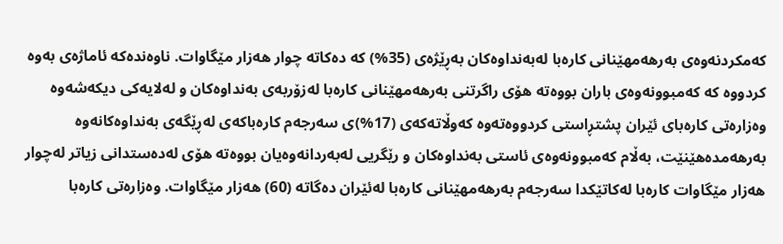کەمکردنەوەی بەرهەمهێنانی کارەبا لەبەنداوەکان بەڕێژەی (35%) کە دەکاتە چوار هەزار مێگاوات. ناوەندەکە ئاماژەی بەوە کردووە کە کەمبوونەوەی باران بووەتە هۆی راگرتنی بەرهەمهێنانی کارەبا لەزۆربەی بەنداوەکان و لەلایەکی دیکەشەوە وەزارەتی کارەبای ئێران پشتڕاستی کردووەتەوە کەوڵاتەکەی (17%)ی سەرجەم کارەباکەی لەڕێگەی بەنداوەکانەوە بەرهەمدەهێنێت، بەڵام کەمبوونەوەی ئاستی بەنداوەکان و رێگریی لەبەردانەوەیان بووەتە هۆی لەدەستدانی زیاتر لەچوار هەزار مێگاوات کارەبا لەکاتێکدا سەرجەم بەرهەمهێنانی کارەبا لەئێران دەگاتە (60) هەزار مێگاوات. وەزارەتی کارەبا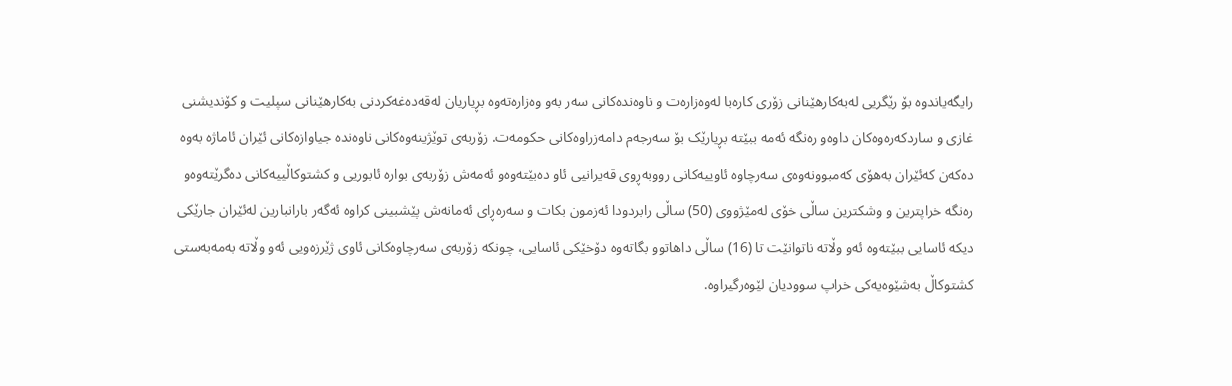رایگەیاندوە بۆ رێگریی لەبەکارهێنانی زۆری کارەبا لەوەزارەت و ناوەندەکانی سەر بەو وەزارەتەوە بڕیاریان لەقەدەغەکردنی بەکارهێنانی سپلیت و کۆندیشنی غازی و ساردکەرەوەکان داوەو رەنگە ئەمە ببێتە بڕیارێک بۆ سەرجەم دامەزراوەکانی حکومەت. زۆربەی توێژینەوەکانی ناوەندە جیاوازەکانی ئێران ئاماژە بەوە دەکەن کەئێران بەهۆی کەمبوونەوەی سەرچاوە ئاوییەکانی رووبەڕوی قەیرانیی ئاو دەبێتەوەو ئەمەش زۆربەی بوارە ئابوریی و کشتوکاڵییەکانی دەگرێتەوەو رەنگە خراپترین و وشکترین ساڵی خۆی لەمێژووی (50) ساڵی رابردودا ئەزمون بکات و سەرەڕای ئەمانەش پێشبینی کراوە ئەگەر بارانبارین لەئێران جارێکی دیکە ئاسایی ببێتەوە ئەو وڵاتە ناتوانێت تا (16) ساڵی داهاتوو بگاتەوە دۆخێکی ئاسایی، چونکە زۆربەی سەرچاوەکانی ئاوی ژێرزەویی ئەو وڵاتە بەمەبەستی کشتوکاڵ بەشێوەیەکی خراپ سوودیان لێوەرگیراوە.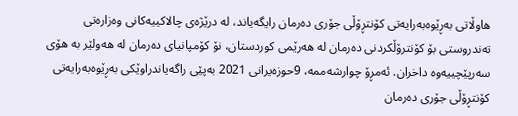هاوڵاتى بەڕێوەبەرایەتی كۆنتڕۆڵی جۆری دەرمان رایگەیاند، لە درێژەی چالاكییەكانی وەزارەتی تەندروستی بۆ كۆنترۆڵكردنی دەرمان لە ھەرێمی كوردستان، نۆ كۆمپانیای دەرمان لە ھەولێر بە ھۆی سەرپێچییەوە داخران. ئەمڕۆ چوارشەممە، 9حوزەیرانی 2021 بەپێی راگەیاندراوێكی بەڕێوەبەرایەتی كۆنتڕۆڵی جۆری دەرمان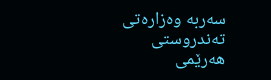سەربە وەزارەتی تەندروستی هەرێمی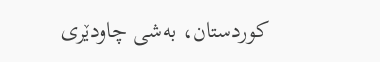كوردستان، بەشی چاودێری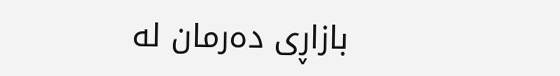بازاڕی دەرمان لە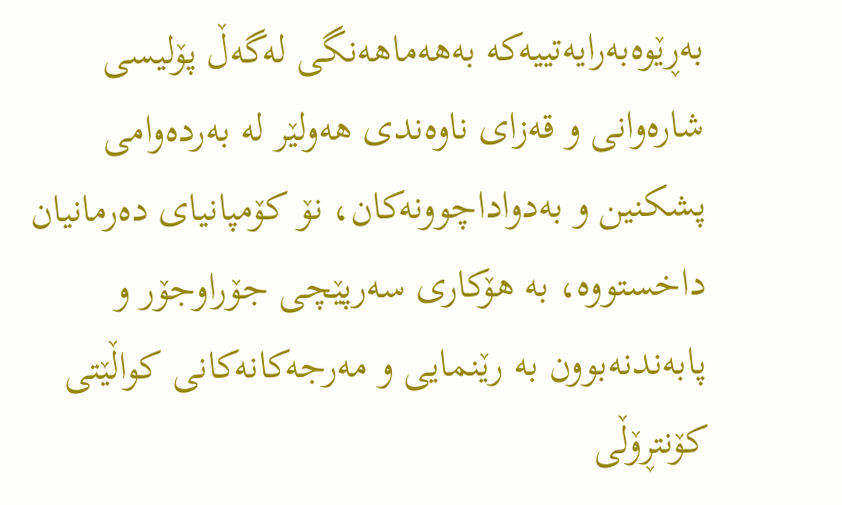بەڕێوەبەرایەتییەكە بەهەماهەنگی لەگەڵ پۆلیسی شارەوانی و قەزای ناوەندی ھەولێر لە بەردەوامی پشكنین و بەدواداچوونەكان، نۆ كۆمپانیای دەرمانیان داخستووە، بە ھۆكاری سەرپێچی جۆراوجۆر و پابەندنەبوون بە رێنمایی و مەرجەكانەكانی كواڵێتی كۆنتڕۆڵی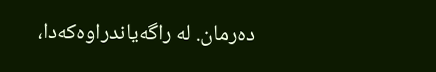دەرمان. لە راگەیاندراوەكەدا،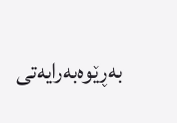بەڕێوەبەرایەتی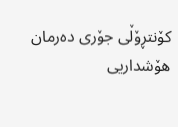كۆنتڕۆڵی جۆری دەرمان ھۆشداریی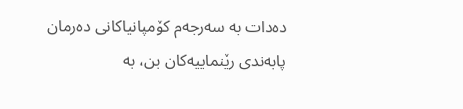دەدات بە سەرجەم كۆمپانیاكانی دەرمان پابەندی رێنماییەكان بن، بە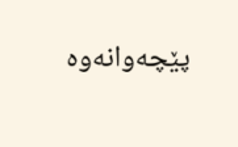پێچەوانەوە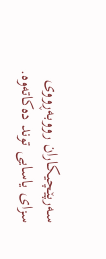سەرپێچیكاران رووبەڕووی سزای یاسایی توند دەكاتەوە.